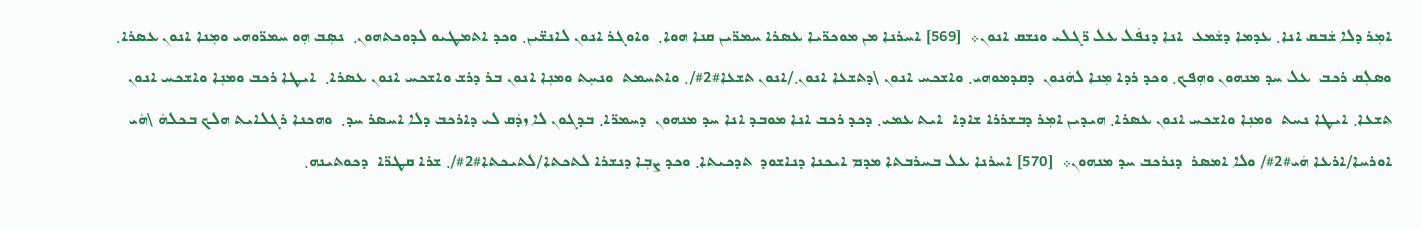ܐܡܼܪ ܕܠܐ ܫܿܒܩ ܐܢܐ܂ ܥܕܡܐ ܕܫܿܡܥ  ܐܢܐ ܕܢܦܿܠ ܥܠ ܪ̈ܓܠܝ ܘܢܫܩ ܐܢܘܢ܀  ‍[569] ܐܚܪܢܐ ܡܢ ܡܘܟܪ̈ܝܐ ܥܣܪܐ ܚܡܪ̈ܝܢ ܩܢܐ ܗܘܐ܂  ܘܐܘܓܪ ܐܢܘܢ ܠܐܢܫ̈ܝܢ܂ ܘܟܕ ܐܬܡܛܝܘ ܠܕܘܟܬܗܘܢ܂  ܢܣܼܒ ܗܼܘ ܚܡܪ̈ܘܗܝ ܘܡܼܢܐ ܐܢܘܢ ܥܣܪܐ܂ ܘܣܠܼܩ ܪܟܒ  ܥܠ ܚܕ ܡܢܗܘܢ ܘܗܼܦܟ܂ ܘܟܕ ܪܕܐ ܡܼܢܐ ܠܗܿܢܘܢ  ܕܩܕܡܘܗܝ܂ ܘܐܫܟܚ ܐܢܘܢ \ܕܬܫܥܐ ܐܢܘܢ܂/ܐܢܘܢ ܬܫܥܐ#2#/܂ ܘܐܬܚܡܬ  ܘܢܚܼܬ ܘܡܢܼܐ ܐܢܘܢ ܒܪ ܕܪܫ ܘܐܫܟܚ ܐܢܘܢ ܥܣܪܐ܂  ܐܝܛܐ ܪܟܒ ܘܡܢܼܐ ܘܐܫܟܚ ܐܢܘܢ ܬܫܥܐ܂ ܐܝܛܐ ܢܚܬ  ܘܡܢܼܐ ܘܐܫܟܚ ܐܢܘܢ ܥܣܪܐ܂ ܗܝܕܝܢ ܐܡܼܪ ܕܒܫܪܪܐ ܫܐܕܐ  ܐܝܬ ܥܡܝ܂ ܕܟܕ ܪܟܒ ܐܢܐ ܡܘܒܕ ܐܢܐ ܚܕ ܡܢܗܘܢ  ܕܚܡܪ̈ܐ܂ ܒܕܓܘܢ ܠܐ ܙܕܿܩ ܠܝ ܕܐܪܟܒ ܕܠܐ ܐܚܣܪ ܚܕ܂  ܘܗܟܢܐ ܪܓܠܐܝܬ ܗܠܟ ܒܟܠܗܿ \ܗܿܝ ܐܘܪܚܐ/ܐܪܥܐ ܗܿܝ#2#/ ܘܠܐ ܐܡܣܪ  ܕܢܪܟܒ ܚܕ ܡܢܗܘܢ܀  ‍[570] ܐܚܪܢܐ ܥܠ ܒܚܪܒܬܐ ܡܕܡ ܐܝܟܢܐ ܕܢܐܫܘܕ  ܬܕܟܝܬܐ܂ ܘܟܕ ܨܒܼܐ ܕܢܫܪܐ ܠܬܟܬܐ/ܠܬܝܟܬܐ#2#/܂ ܫܪܐ ܩܛܪ̈ܐ  ܕܟܘܬܝܢܗ܂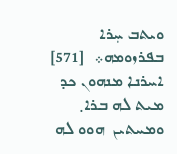ܘܝܬܒ ܚܼܪܐ ܒܦܪܙܘܡܗ܀  ‍[571] ܐܚܪܢܐ ܡܢܗܘܢ ܟܕ ܡܝܬ ܠܗ ܒܪܐ܂ ܘܡܚܬܝܢ  ܗܘܘ ܠܗ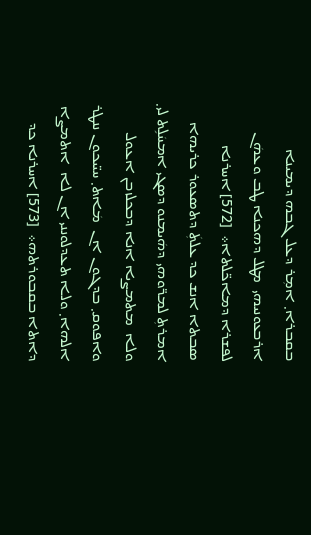ܒܩܒܪܐ܂ ܐܡܼܪ ܕܥܠ ܓܒܗ ܕܝܡܝܢܐ ܐܪܒܥܘܢܝܗܝ  ܡܛܠ ܕܗܟܢܐ ܛܒ ܘܥܗܿܢ ܠܦܫܪܐ ܕܡܐܟ̈ܠܬܐ܀  ‍[572] ܐܚܪܢܐ ܣܒܬܐ ܐܢܫ ܟܕ ܥܠܬܼܿ ܕܬܣܥܘܪ ܟܪܝܗܐ  ܐܡܪܬܼ ܠܡܪ̈ܘܗܝ ܕܗܿܝܡܢܘ ܕܣܓܝ ܐܡܚܿܠܹܬ ܠܝ܂ ܘܠܐ  ܡܬܡܨܝܐ ܐܢܐ ܕܒܟܠܙܒܢ ܐܥܘܠ ܘܐܦܘܩ܂ ܒܕܓܘܢ ܐܢ  ܡܿܐܬ܂ ܚܝ̈ܝܟܘܢ ܢܢܛܪ ܐܠܗܐ܂ ܘܠܐ ܬܥܕܠܘܢܢܝ ܐܢ ܠܐ  ܐܬܡܨܐ ܕܐܬܐ ܒܩܒܘܪܬܗ܀  ‍[573] ܐܚܪܢܐ ܟܕ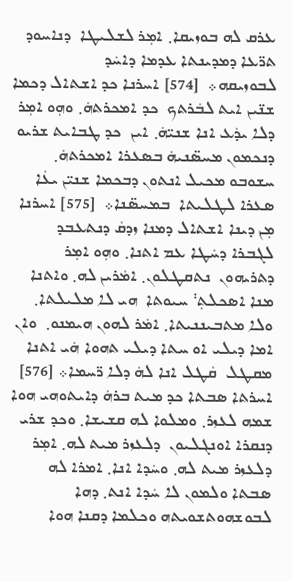ܥܪܩ ܠܗ ܒܘܙܝܩܐ܂ ܐܡܼܪ ܠܫܠܝܛܐ  ܕܢܐܚܘܕ ܬܪ̈ܥܐ ܕܡܕܝܢܬܐ ܥܕܡܐ ܕܐܚܿܕ ܠܒܘܙܝܩܗ܀  ‍[574] ܐܚܪܢܐ ܟܕ ܐܫܬܐܠ ܕܟܡܐ ܫܢ̈ܝܢ ܐܝܬ ܠܒܿܪܬܟ  ܟܕ ܐܡܟܪܬܗܿ܂ ܘܗܼܘ ܐܡܼܪ ܕܠܐ ܝܕܿܥ ܐܢܐ ܫܢܝ̈ܗܿ܂ ܐܝܢ  ܟܕ ܛܒܐܝܬ ܫܪܝܘ ܕܢܟܡܘܢ ܡܚܣ̈ܢܝܗܿ ܒܣܥܪܐ ܐܡܟܪܬܗܿ܂  ܚܫܘܒܘ ܡܟܝܠ ܐܢܬܘܢ ܕܒܟܡܐ ܫܢܝ̈ܢ ܝܥܿܐ ܣܥܪܐ ܠܛܠܝܬܐ  ܒܡܚܣ̈ܢܐ܀  ‍[575] ܐܚܪܢܐ ܡܼܢ ܕܝܢܐ ܐܫܬܐܠ ܕܡܢܐ ܙܕܩܿ ܕܢܬܥܒܕ  ܠܓܒܪܐ ܕܚܿܛܐ ܥܡ ܐܬܢܐ܂ ܘܗܼܘ ܐܡܼܪ ܕܬܪܝܗܘܢ  ܢܬܩܛܠܘܢ܂ ܐܡܿܪܝܢ ܠܗ܂ ܘܐܬܢܐ ܡܢܐ ܐܣܟܠܬܼ܃ ܚܝܘܬܐ  ܗܝ ܠܐ ܡܠܝܠܬܐ܂ ܘܠܐ ܡܬܒܝܢܢܝܬܐ܂ ܐܡܿܪ ܠܗܘܢ ܗܝܡܢܘ܂  ܘܐܢ ܐܡܐ ܕܝܠܝ ܐܘ ܚܬܐ ܕܝܠܝ ܬܗܘܐ ܗܿܝ ܐܬܢܐ ܡܩܛܠ  ܩܿܛܠ ܐܢܐ ܠܗܿ ܕܠܐ ܪ̈ܚܡܐ܀ ‍[576] ܐܚܪܬܐ ܣܒܬܐ ܟܕ ܡܝܬ ܒܪܗܿ ܕܐܝܬܘܗܝ ܗܘܐ  ܫܡܗ ܠܥܙܪ܂ ܘܡܠܘܐ ܠܗ ܩܫܝܫܐ܂ ܘܟܕ ܫܪܝ ܕܢܩܪܐ ܐܘܢܓܠܝܘܢ  ܕܠܥܙܪ ܡܝܬ ܠܗ܂ ܐܡܼܪ ܕܠܥܙܪ ܡܝܬ ܠܗ܂ ܘܚܿܕܐ ܐܢܐ܂ ܐܡܪܐ ܠܗ ܣܒܬܐ ܘܠܡܘܢ ܠܐ ܚܿܕܐ ܐܢܬ܂ ܕܗܐ ܠܒܘܫܗܘܬܫܘܝܬܗ ܘܟܠܡܐ ܕܩܢܐ ܗܘܐ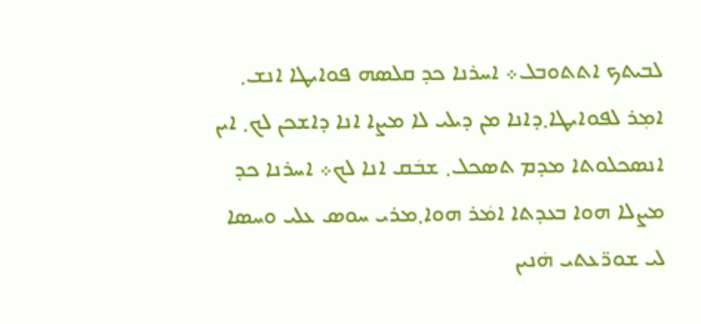ܠܒܝܬܟ ܐܬܬܘܒܠ܀ ܐܚܪܢܐ ܟܕ ܩܠܣܗ ܦܘܐܝܛܐ ܐܢܫ܂ ܐܡܼܪ ܠܦܘܐܝܛܐ܂ܕܐܢܐ ܡܢ ܕܝܠܝ ܠܐ ܡܨܐ ܐܢܐ ܕܐܫܟܢ ܠܟ܂ ܐܝܢ ܐܢܣܟܠܘܬܐ ܡܕܡ ܬܣܟܠ܂ ܫܒܿܩ ܐܢܐ ܠܟ܀ ܐܚܪܢܐ ܟܕ ܡܨܠܐ ܗܘܐ ܒܥܕܬܐ ܐܡܿܪ ܗܘܐ܂ܡܪܝ ܚܘܣ ܥܠܝ ܘܚܣܐ ܠܝ ܫܘܪ̈ܥܬܝ ܗܿܢܝܢ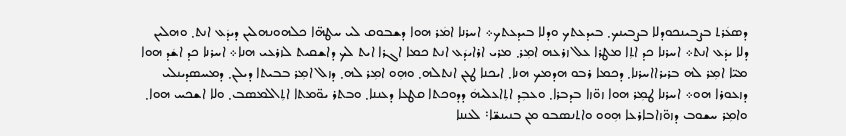ܕܣܥܿܪܬ ܒܨܒܝܢܟܘܕܠܐ ܒܨܒܝܢܟ܂ ܒܝܕܥܬܟ ܘܕܠܐ ܒܝܕܥܬܟ܀ ܐܚܪܢܐ ܐܡܿܪ ܗܘܐ ܕܫܒܘܩ ܠܝ ܚܛܗ̈ܐ ܟܠܗܘܢܗܠܝܢ ܕܝܕܿܥ ܐܢܬ܂ ܘܗܠܝܢ ܕܠܐ ܝܕܿܥ ܐܢܬ܀ ܐܚܪܢܐ ܟܕ ܐܬܼܐ ܡܛܪܐ ܥܠ ܙܪܥܗ ܐܡܼܪ܂ ܡܪܝ ܐܪܐܝܕܿܥ ܐܢܬ ܟܡܐ ܐܓܪܐ ܐܝܬ ܠܟ ܕܐܫܩܝܬ ܠܙܪܥܝ ܗܢܐ܀ ܐܚܪܢܐ ܟܕ ܐܫܿܕ ܗܘܐ ܡܝ̈ܐ ܐܡܼܪ ܠܗ ܒܪܝܪܐܐܚܪܢܐ܂ ܕܟܡܐ ܪܒܘ ܗܕܡܟ ܗܢܐ܂ ܐܝܟܢܐ ܛܥܢ ܐܢܬܠܗ܂ ܘܗܼܘ ܐܡܼܪ ܠܗ܂ ܕܙܠ ܐܡܼܪ ܒܒܝܬܐ ܕܝܠܢ܂ ܕܡܚܣܕܝܢܠܝ ܕܙܥܘܪܐ ܗܘ܀ ܐܚܪܢܐ ܛܡܼܪ ܗܘܐ ܙܘ̈ܙܐ ܒܕܒܪܐ܂ ܘܥܒܼܕ ܐܬܼܐܥܠܝܗܿ ܕܕܘܟܬܐ ܩܛܥܐ ܕܥܢܢܐ܂ ܘܒܬܪ ܝܘ̈ܡܬܐ ܐܬܼܐܠܡܣܒ܂ ܘܠܐ ܐܫܟܚ ܗܘܐ܂ ܘܐܡܼܪ ܚܫܘܒ ܕܙܘ̈ܙܐܒܐܪܥܐ ܗܼܘܘ ܘܐܬܢܣܒܘ ܡܢ ܒܢܝܢܫ̈ܐ܃ ܠܥܢܢܐ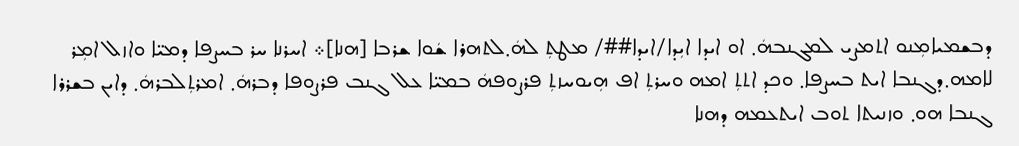ܕܒܫܡܝܐܡܼܢܘ ܐܬܡܨܝ ܠܡܓܢܒܗܿ܂ ܐܘ ܐܝܕܐ ܐܝܼܕܐ/ܐܝܕܐ##/ ܡܛܬܼ ܠܗܿ܂ܠܬܗܪܐ ܫܿܘܐ ܫܪܒܐ ‍[ܗܢܐ‍]܀ ܐܚܪܢܐ ܚܪ ܒܚܨܦܐ ܕܡܝ̈ܐ ܘܐܙܠ ܐܡܼܪ ܠܐܡܗ܂ܕܓܢܒܐ ܐܝܬ ܒܚܨܦܐ܂ ܘܟܕ ܐܬܬܼ ܐܡܗ ܘܚܪܬܼ ܐܦ ܗܼܝܘܚܙܬܼ ܦܪܨܘܦܗܿ ܒܡܝ̈ܐ ܥܠ ܓܢܒ ܦܪܨܘܦܐ ܕܒܪܗܿ܂ ܐܡܪܬܼܠܒܪܗܿ܂ ܕܐܝܢ ܒܫܪܪܐ ܓܢܒܐ ܗܘ܂ ܘܙܢܝܬܐ ܬܘܒ ܐܝܬܥܡܗ ܕܗܢܐ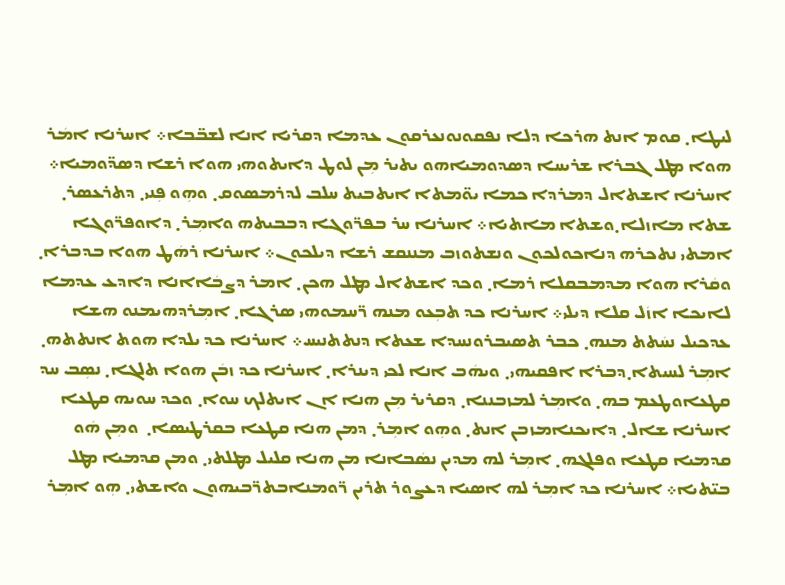ܠܝܛܐ܂ ܩܘܡ ܐܢܬ ܗܪܟܐ ܕܠܐ ܢܦܩܘܢܘܢܥܪܩܘܢ ܥܕܡܐ ܕܩܪܝܐ ܐܢܐ ܠܫܒ̈ܒܐ܀ ܐܚܪܢܐ ܐܡܿܪ ܗܘܐ ܡܛܠ ܓܒܪܐ ܫܪܝܚܐ ܕܣܕܘܡܝܐܗܘ ܝܬܝܪ ܡܼܢ ܠܘܛ ܕܐܝܬܘܗܝ ܗܘܐ ܪܫܐ ܕܣܕ̈ܘܡܝܐ܀ ܐܚܪܢܐ ܐܫܬܐܠ ܕܡܪܕܐ ܟܡܐ ܝܘ̈ܡܬܐ ܐܝܬܒܝܬ ܚܠܒ ܠܕܪܡܣܘܩ܂ ܘܗܼܘ ܦܼܢܝ܂ ܕܬܪܥܣܪ܂ ܫܬܐ ܡܐܙܠܐ܂ܘܫܬܐ ܡܐܬܝܐ܀ ܐܚܪܢܐ ܚܪ ܒܦܪ̈ܘܓܐ ܕܒܒܝܬܗ ܘܐܡܼܪ܂ ܕܐܘܦܪ̈ܘܓܐ ܐܡܬܝ ܢܬܟܪܗ ܕܢܐܟܘܠܟܘܢ ܘܢܫܬܘܙܒ ܡܢܢܩܫ ܪܫܐ ܕܝܠܟܘܢ܀ ܐܚܪܢܐ ܪܗܿܛ ܗܘܐ ܒܕܒܪܐ܂ ܘܩܿܪܐ ܗܘܐ ܡܕܡܒܩܠܐ ܪܡܐ܂ ܘܟܕ ܐܫܬܐܠ ܡܛܠ ܗܟܢ܂ ܐܡܪ ܕܨܒܿܐܐܢܐ ܕܐܕܥ ܥܕܡܐ ܠܐܝܟܐ ܐܙܿܠ ܩܠܐ ܕܝܠܝ܀ ܐܚܪܢܐ ܟܕ ܬܒܼܥܘ ܡܢܗ ܪ̈ܚܡܘܗܝ ܣܪܓܐ܂ ܐܡܼܪܕܗܝܡܢܘ ܗܫܐ ܥܕܟܝܠ ܢܚܿܬܬ ܡܢܗ܂ ܟܒܪ ܬܣܝܒܪܘܢܚܕܐ ܫܥܬܐ ܕܢܬܬܢܝܚ܀ ܐܚܪܢܐ ܟܕ ܝܠܕܐ ܗܘܬ ܐܢܬܬܗ܂ ܐܡܼܪ ܠܚܝܬܐ܂ܕܒܪܐ ܐܦܩܝܗܝ܂ ܘܝܗܿܒ ܐܢܐ ܠܟܝ ܕܝܢܪܐ܂ ܐܚܪܢܐ ܟܕ ܙܒܿܢ ܗܘܐ ܬܠܓܐ܂ ܢܣܼܒ ܚܕ ܩܛܥܐܘܛܥܡ ܒܗ܂ ܘܐܡܼܪ ܠܡܙܒܢܢܐ܂ ܕܩܪܝܪ ܡܼܢ ܗܢܐ ܐܢ ܐܝܬܠܟ ܚܘܐ܂ ܘܟܕ ܚܘܝܗ ܩܛܥܐ ܐܚܪܢܐ ܫܐܠ܂ ܕܐܝܟܢܐܡܙܒܢ ܐܢܬ܂ ܘܗܼܘ ܐܡܼܪ܂ ܕܡܢ ܗܢܐ ܩܛܥܐ ܒܩܪܛܝܣܐ܂  ܘܡܼܢ ܗܿܘ ܩܕܡܝܐ ܩܛܥܐ ܘܦܠܓܗ܂ ܐܡܼܪ ܠܗ ܡܕܝܢ ܢܣܿܒܐܢܐ ܡܢ ܗܢܐ ܩܠܝܠ ܡܛܠܬܝ܂ ܘܡܢ ܩܕܡܝܐ ܡܛܠ ܒܝ̈ܬܝܐ܀ ܐܚܪܢܐ ܟܕ ܐܡܼܪ ܠܗ ܐܣܝܐ ܕܥܨܘܪ ܬܪܝܢ ܪ̈ܘܡܢܐܒܬܪ̈ܒܝܗܘܢ ܘܐܫܬܝ܂ ܗܼܘ ܐܡܼܪ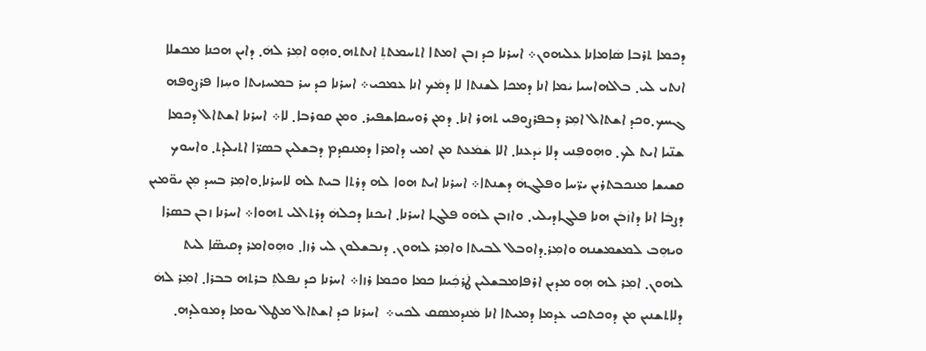ܕܟܡܐ ܬܪܒܐ ܣܿܐܡܐܢܐ ܥܠܝܗܘܢ܀ ܐܚܪܢܐ ܟܕ ܙܒܢ ܐܡܬܐ ܐܬܚܡܬܬܼ ܐܢܬܬܗ܂ܘܗܼܘ ܐܡܼܪ ܠܗܿ܂ ܕܐܝܢ ܗܟܢܐ ܡܟܫܠܐ ܐܢܬܝ ܠܝ܂ ܒܐܠܗܐܚܝܐ ܝܿܡܐ ܐܢܐ ܕܡܟܐ ܠܫܢܬܐ ܠܐ ܕܡܿܟ ܐܢܐ ܥܡܟܝ܀ ܐܚܪܢܐ ܟܕ ܚܪ ܒܡܚܙܝܬܐ ܘܚܼܙܐ ܦܪܨܘܦܗ ܓܚܟ܂ܘܟܕ ܐܫܬܐܠ ܐܡܼܪ ܕܒܦܪܨܘܦܝ ܬܗܪ ܐܢܐ܂ ܕܡܢ ܪܘܚܩܐܫܦܝܪ܂ ܘܡܢ ܩܘܪܒܐ܂ ܠܐ܀ ܐܚܪܢܐ ܐܫܬܐܠ ܕܟܡܐ ܫܢ̈ܝܐ ܐܝܬ ܠܟ܂ ܘܗܼܘܦܼܢܝ ܕܠܐ ܝܿܕܥܢܐ܂ ܐܠܐ ܫܿܡܿܥܬ ܡܢ ܐܡܝ ܕܐܡܪܐ ܕܡܢܩܕܡ ܕܒܫܠܝܢ ܒܣܪ̈ܐ ܐܬܝܠܕܬ܂ ܘܐܚܘܟ ܩܫܝܫܐ ܡܢܟܒܬܪܝܢ ܝܪ̈ܚܐ ܘܦܠܓܗܿ ܕܫܢܬܐ܀ ܐܚܪܢܐ ܐܝܬ ܗܘܐ ܠܗ ܕܪܬܐ ܒܝܬ ܠܗ ܠܐܚܪܢܐ܂ܘܐܡܼܪ ܒܚܕ ܡܼܢ ܝܘ̈ܡܝܢ ܕܨܒܿܐ ܐܢܐ ܕܐܙܿܒܿܢ ܗܢܐ ܦܠܓܐܕܝܠܝ܂ ܘܐܙܒܢ ܠܗܿܘ ܦܠܓܐ ܐܚܪܢܐ܂ ܐܝܟܢܐ ܕܟܠܗܿ ܕܪܬܐܠܝ ܬܗܘܐ܀ ܐܚܪܢܐ ܙܒܢ ܒܣܪܐ ܘܝܗܼܒ ܠܡܫܡܫܢܗ ܘܐܡܼܪ܂ܕܐܘܒܠ ܠܒܝܬܐ ܘܐܡܼܪ ܠܗܘܢ܂ ܕܢܒܫܠܘܢ ܠܝ ܪܙܐ܂ ܘܗܼܘܐܡܪ ܕܩܝܣ̈ܐ ܠܝܬ ܠܗܘܢ܂ ܐܡܼܪ ܠܗ ܗܼܘ ܡܕܝܢ ܐܪܦܐܡܒܫܠܝܢ ܛܿܪܟܲܝܢܐ ܟܡܐ ܘܟܡܐ ܪܙܐ܀ ܐܚܪܢܐ ܟܕ ܢܦܠܬܼ ܒܪܬܗ ܒܒܪܐ܂ ܐܡܼܪ ܠܗܿ ܕܠܐܬܫܢܝܢ ܡܢ ܕܘܟܬܟܝ ܥܕܡܐ ܕܡܝܬܐ ܐܢܐ ܡܿܢܕܡܣܩ ܠܟܝ܀  ܐܚܪܢܐ ܟܕ ܐܫܬܐܠ ܡܛܠ ܝܘܡܐ ܕܡܘܠܕܗ܂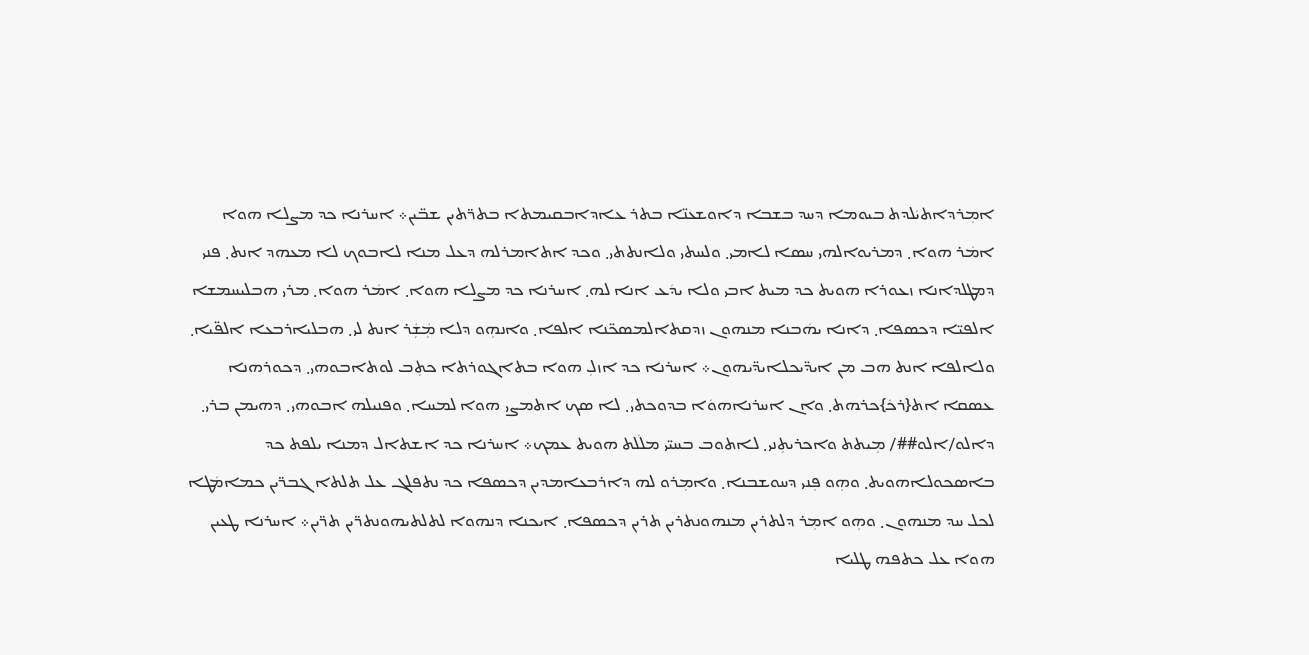ܐܡܼܪܕܐܬܝܿܠܕܬ ܒܝܘܡܐ ܕܚܕ ܒܫܒܐ ܕܐܘܫܥܢ̈ܐ ܒܬܪ ܥܐܕܐܒܩܝܡܬܐ ܒܬܪ̈ܬܝܢ ܫܒ̈ܝܢ܀ ܐܚܪܢܐ ܟܕ ܡܨܠܐ ܗܘܐ ܐܡܿܪ ܗܘܐ܂ ܕܡܪܝܘܐܠܗܝ ܚܣܐ ܠܐܡܝ܂ ܘܠܚܬܝ ܘܠܐܢܬܬܝ܂ ܘܟܕ ܐܬܐܡܪܠܗ ܕܥܠ ܡܢܐ ܠܐܒܘܟ ܠܐ ܡܥܗܕ ܐܢܬ܂ ܦܢܝ ܕܡܛܠܕܐܢܐ ܙܥܘܪܐ ܗܘܝܬ ܟܕ ܡܝܬ ܐܒܝ ܘܠܐ ܝܕܿܥ ܐܢܐ ܠܗ܂ ܐܚܪܢܐ ܟܕ ܡܨܠܐ ܗܘܐ܂ ܐܡܿܪ ܗܘܐ܂ ܡܪܝ ܗܒܠܝܚܡܫܐ ܐܠܦܝ̈ܐ ܕܟܣܦܐ܂ ܕܐܢܐ ܝܗܿܒܢܐ ܡܢܗܘܢ ܙܕܩܬܐܠܡܣܟ̈ܢܐ ܐܠܦܐ܂ ܘܐܢܗܼܘ ܕܠܐ ܡܲܫܲܪ ܐܢܬ ܠܝ܂ ܗܒܠܝܐܪܒܥܐ ܐܠܦ̈ܝܐ܂ ܘܠܐܠܦܐ ܐܢܬ ܗܒ ܡܢ ܐܝܕ̈ܝܟܠܐܝܕ̈ܝܗܘܢ܀ ܐܚܪܢܐ ܟܕ ܐܙܠܼ ܗܘܐ ܒܬܐܓܘܪܬܐ ܟܬܼܒ ܠܘܬܐܒܘܗܝ܂ ܕܟܘܪܗܢܐ ܥܣܩܐ ܐܬ‍{ܪܟܿ‍}ܟܪ‍‍ܗܬ܂ ܘܐܢ ܐܚܪܢܐܗܘܿܐ ܒܕܘܟܬܝ܂ ܠܐ ܣܟ ܐܬܡܨܝ ܗܘܐ ܠܡܚܐ܂ ܘܦܢܝܠܗ ܐܒܘܗܝ܂ ܕܗܝܡܢ ܒܪܝ܂ ܕܐܠܘ/ܐܠܘ##/ ܡܼܝܬܬ ܘܐܟܪܝܬܼܢܝ܂ ܠܐܬܘܒ ܒܚܝ̈ܝ ܡܠܿܠܬ ܗܘܝܬ ܥܡܟ܀ ܐܚܪܢܐ ܟܕ ܐܫܬܐܠ ܕܡܢܐ ܝܠܦܬ ܟܕ ܒܐܣܟܘܠܐܗܘܝܬ܂ ܘܗܼܘ ܦܼܢܝ ܕܚܘܫܒܢܐ܂ ܘܐܡܼܪܘ ܠܗ ܕܐܪܒܥܐܡܕܝܢ ܕܟܣܦܐ ܟܕ ܢܬܦܠܓ ܥܠ ܬܠܬܐ ܓܒܪ̈ܝܢ ܟܡܐܡܿܛܐ ܠܟܠ ܚܕ ܡܢܗܘܢ܂ ܘܗܼܘ ܐܡܼܪ ܕܠܬܪܝܢ ܡܢܗܘܢܬܪܝܢ ܬܪܝܢ ܕܟܣܦܐ܂ ܐܝܟܢܐ ܕܢܗܘܐ ܠܬܠܬܝܗܘܢܬܪ̈ܝܢ ܬܪ̈ܝܢ܀ ܐܚܪܢܐ ܛܥܝܢ ܗܘܐ ܥܠ ܟܬܦܗ ܛܠܝܐ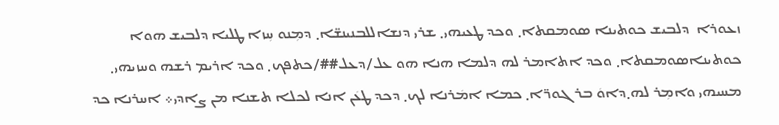ܙܥܘܪܐ  ܕܠܒܝܫ ܟܘܬܝܢܐ ܣܘܡܩܬܐ܂ ܘܟܕ ܛܥܝܗܝ܂ ܫܪܝ ܕܢܫܐܠܠܒܢܝܢܫ̈ܐ܂ ܕܡܼܢܘ ܚܼܙܐ ܛܠܝܐ ܕܠܒܝܫ ܗܘܐ ܟܘܬܝܢܐܣܘܡܩܬܐ܂ ܘܟܕ ܐܬܐܡܪ ܠܗ ܕܠܡܐ ܗܢܐ ܗܘ ܥܠ/ܕܥܠ##/ܟܬܦܟ܂ ܘܟܕ ܐܪܝܡ ܪܫܗ ܘܚܙܝܗܝ܂ ܡܚܝܗܝ ܘܐܡܼܪ ܠܗ܂ܕܐܘܿ ܒܪ ܓܘܪ̈ܐ܂ ܟܡܐ ܐܡܿܪܢܐ ܠܟ܂ ܕܟܕ ܛܥܿܢ ܐܢܐ ܠܟܠܐ ܬܫܢܐ ܡܢ ܨܐܕܝ܀ ܐܚܪܢܐ ܟܕ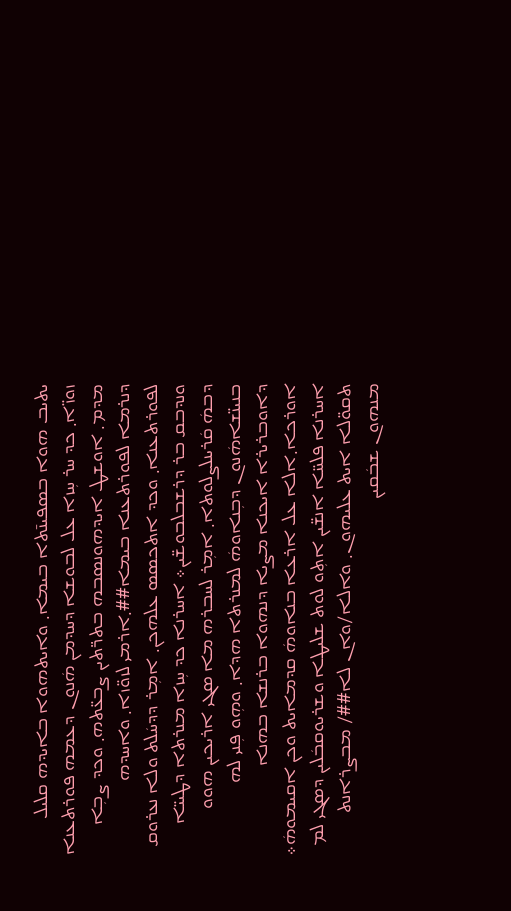ܝܬܝܒ ܗܘܐ ܒܣܦܝܢ̄ܬܐ ܒܝܡܐ܂ ܘܐܝܬܗܘܐ ܒܐܝܕܗ ܩܠܝܠ ܙܘܙ̈ܐ܂ ܟܕ ܚܪ ܚܼܙܐ ܥܠ ܠܒܘܫܐ ܕܚܕܡܢ ܗܿܢܘܢ ܕܥܡܗ ܦܘܪܬܥܢܐ ܡܕܡ܂ ܐܘܫܛ ܐܝܕܗܘܢܣܒܗ ܒܬܪ̈ܬܝܢ ܨܒܥ̈ܬܗ܂ ܘܟܕ ܨܒܼܐ ܕܢܪܡܐ ܠܦܘܪܬܥܢܐ‍‍ ܒܝܡܐ##܂ܐܪܡܝ ܠܙܘ̈ܙܐ܂ ܘܐܚܕܗ ܠܦܘܪܬܥܢܐ܂ ܘܟܕ ܐܬܟܣܣ ܥܠܗܟܢ܂ ܐܡܼܪ ܕܕܚܿܠܬ ܘܠܐ ܢܥܪܘܩ ܘܢܕܒܩ ܒܪ ܕܪܫܒܠܒܘܫ̈ܝܢ܀ ܐܚܪܢܐ ܟܕ ܚܼܙܐ ܡܢܪܬܐ ܕܛܝܝ̈ܐ ܕܒܗܿ ܩܿܪܝܢܠܨܠܘܬܐ܂ ܐܡܼܪ ܠܚܒܪܗ ܡܐ ܣܓܝ ܐܪܝܟܝܢ ܗܘܘ ܒܢܝܢ̈ܫܐܗܿܢܘܢ ܕܒܼܢܐܘܗܿ ܠܡܢܪܬܐ ܗܕܐ܂ ܘܗܼܘ ܦܼܢܝ ܠܗ ܕܐܘܒܪܝܪܐ ܐܝܟܢܐ ܡܨܝܐ ܕܢܗܘܐ ܒܪܢܫܐ ܒܗܢܐ ܐܘܪܟܐ܂ܐܠܐ ܥܠ ܐܪܥܐ ܒܢܐܘܗܿ ܩܕܡܐܝܬ ܘܟܢ ܐܩܝܡܘܗܿ܀ ܐܚܪܢܐ ܦܠܚ̈ܐ ܐܢܫ̈ܝܢ ܐܬܼܘ ܠܘܬ ܫܠܝܛܐ ܘܫܪܝܘܩܒܿܠܝܢ ܕܣܓܝ ܠܡ ܬܩܘ̈ܠܐ ܐܝܬ ܥܠܝܗܘܢ܂ ܘܐܠܐ/ܘܐܢ ܠܐ##/ ܡܒܨܪܐܢܬ ܡܢܗܘܢ ܫܒܿܩܝܢ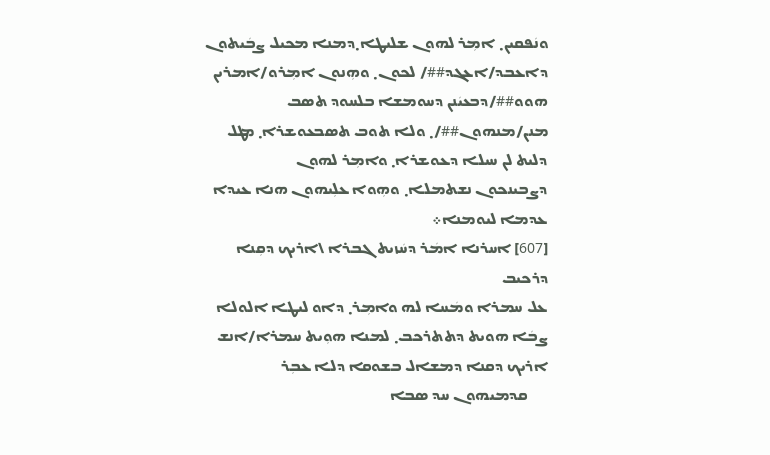ܘܢܿܦܩܝܢ܂ ܐܡܼܪ ܠܗܘܢ ܫܠܝܛܐ܂ܕܡܢܐ ܡܟܝܠ ܨܒܿܝܬܘܢ ܕܐܥܒܕ/ܐܥܓܕ##/ ܠܟܘܢ܂ ܘܗܼܢܘܢ ܐܡܼܪܘ/ܐܡܪܝܢ ܗܘܘ##/ܕܒܥܝܿܢܢ ܕܚܘܡܫܐ ܒܠܚܘܕ ܬܣܒ ܡܢܢ/ܡܢܗܘܢ##/܂ ܘܠܐ ܬܘܒ ܬܣܒܥܘܫܪܐ܂ ܡܛܠ ܕܠܝܬ ܠܢ ܚܝܠܐ ܕܥܘܫܪܐ܂ ܘܐܡܼܪ ܠܗܘܢ
ܕܨܒܝܢܟܘܢ ܢܫܬܡܠܐ܂ ܘܗܼܘܐ ܥܠܼܝܗܘܢ ܗܢܐ ܥܝܕܐ
ܥܕܡܐ ܠܝܘܡܢܐ܀
[607] ܐܚܪܢܐ ܐܡܿܪ ܕܚܿܙܝܬ ܓܒܪܐ \ܐܪܝܟ ܕܩܼܢܐ ܕܪܟܝܒ
ܥܠ ܚܡܪܐ ܘܡܿܚܐ ܠܗ ܘܐܡܼܪ܂ ܕܐܘ ܠܝܛܐ ܐܠܘܠܐ
ܨܒܿܐ ܗܘܝܬ ܕܬܬܪܟܒ܂ ܠܡܢܐ ܗܘܼܝܬ ܚܡܪܐ/ܐܢܫ ܐܪܝܟ ܕܩܢܐ ܕܡܫܐܠ ܒܫܘܩܐ ܕܠܐ ܥܒܼܪ
      ܩܕܡܝܗܘܢ ܚܕ ܣܒܐ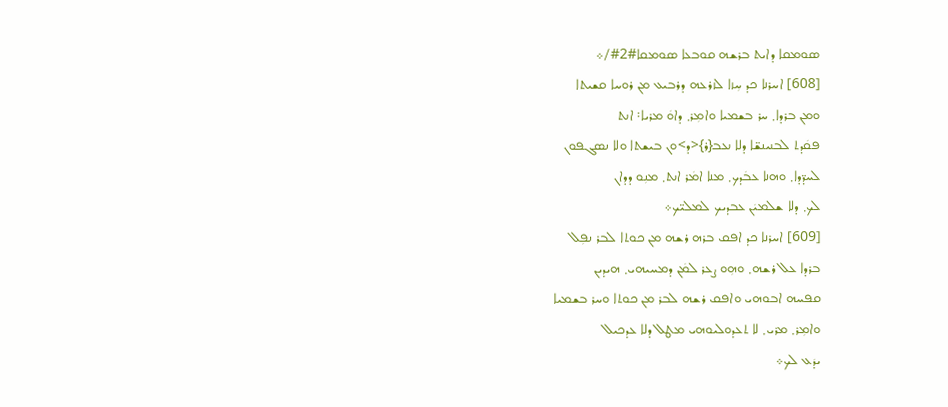ܣܘܡܩܐ ܕܐܝܬ ܒܪܫܗ ܩܘܒܥܐ ܣܘܡܩܐ#2#/܀
[608] ܐܚܪܢܐ ܟܕ ܚܼܙܐ ܠܙܪܥܗ ܕܪܒܝܥ ܡܢ ܪܘܚܐ ܩܫܝܬܐ
ܘܡܢ ܒܪܕܐ܂ ܚܪ ܒܫܡܝܐ ܘܐܡܼܪ܂ ܕܐܘܿ ܡܪܝܐ܃ ܐܢܬ
ܦܩܿܕܬ ܠܒܢܝܢܫ̈ܐ ܕܠܐ ܢܥܒ‍{ܪ‍}<ܕ‍>ܘܢ ܒܝܫܬܐ ܘܠܐ ܢܣܓܦܘܢ
ܠܚܕ̈ܕܐ܂ ܘܗܢܐ ܥܒܿܕܟ܂ ܡܢܐ ܐܡܿܪ ܐܢܬ܂ ܡܢܼܘ ܕܕܐܢ
ܠܟ܂ ܕܠܐ ܫܠܡܝܿܢ ܥܒܕܝܟ ܠܡܠܝ̈ܟ܀
[609] ܐܚܪܢܐ ܟܕ ܐܦܩ ܒܪܗ ܪܫܗ ܡܢ ܟܘܬܐ ܠܒܪ ܢܦܼܠ
ܒܪܕܐ ܥܠ ܪܫܗ܂ ܘܗܼܘ ܨܥܪ ܠܡܿܢ ܕܡܚܝܗܝ܂ ܗܝܕܝܢ
ܩܦܚܗ ܐܒܘܗܝ ܘܐܦܩ ܪܫܗ ܠܒܪ ܡܢ ܟܘܬܐ ܘܚܪ ܒܫܡܝܐ
ܘܐܡܼܪ܂ ܡܪܝ܂ ܠܐ ܬܥܕܘܠܝܘܗܝ ܡܛܠ ܕܠܐ ܥܕܟܝܠ
ܝܕܿܥ ܠܟ܀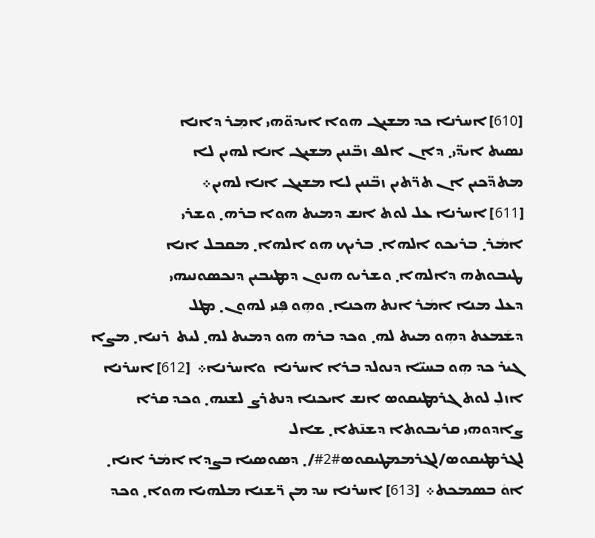[610] ܐܚܪܢܐ ܟܕ ܡܫܝܓ ܗܘܐ ܐܝܕܘ̈ܗܝ ܐܡܼܪ ܕܐܢܐ
ܢܣܝܬ ܐܝܕ̈ܝ܂ ܕܐܢ ܐܠܦ ܙܒ̈ܢܝܢ ܡܫܝܓ ܐܢܐ ܠܗܝܢ ܠܐ
ܡܬܕ̈ܟܝܢ ܐܢ ܬܪ̈ܬܝܢ ܙܒ̈ܢܝܢ ܠܐ ܡܫܝܓ ܐܢܐ ܠܗܝܢ܀
[611] ܐܚܪܢܐ ܥܠ ܠܘܬ ܐܢܫ ܕܡܝܬ ܗܘܐ ܒܪܗ܂ ܘܫܪܝ
ܐܡܿܪ܂ ܒܪܝܟܘ ܐܠܗܐ܂ ܒܪܝܟ ܗܘ ܐܠܗܐ܂ ܡܩܒܠ ܐܢܐ
ܛܝܒܘܬܗ ܕܐܠܗܐ܂ ܘܫܪܝܘ ܗܢܘܢ ܕܡܛܝܒܝܢ ܕܢܟܣܘܢܝܗܝ
ܕܥܠ ܡܢܐ ܐܡܿܪ ܐܢܬ ܗܟܢܐ܂ ܘܗܼܘ ܦܼܢܝ ܠܗܘܢ܂ ܡܛܠ
ܕܫܿܡܥܬ ܕܗܼܘ ܡܝܬ ܠܗ܂ ܘܟܕ ܒܪܗ ܗܘ ܕܡܝܬ ܠܗ܂ ܠܝܬ  ܪܢܝܐ܂ ܡܨܐ ܓܝܪ ܟܕ ܗܼܘ ܒܚܝ̈ܐ ܕܢܘܠܕ ܒܪܐ ܐܚܪܢܐ  ܘܐܚܪܢܐ܀  ‍[612] ܐܚܪܢܐ ܐܙܠܼ ܠܘܬ ܓܪܡܛܝܩܘܣ ܐܢܫ ܐܝܟܢܐ ܕܢܬܪܨ  ܠܫܢܗ܂ ܘܟܕ ܩܪܐ ܨܐܕܘܗܝ ܩܪܝܒܘܬܐ ܕܫܢ̄ܬܐ܂ ܫܐܠ  ܠܓܪܡܛܝܩܘܣ/ܠܓܪܡܡܛܝܩܘܣ#2#/܂ ܕܣܘܣܝܐ ܒܨܕܐ ܐܡܿܪ ܐܢܐ܂ ܐܘܿ ܒܣܡܟܬ܀  ‍[613] ܐܚܪܢܐ ܚܕ ܡܢ ܪ̈ܫܢܐ ܡܠܗܝܐ ܗܘܐ܂ ܘܟܕ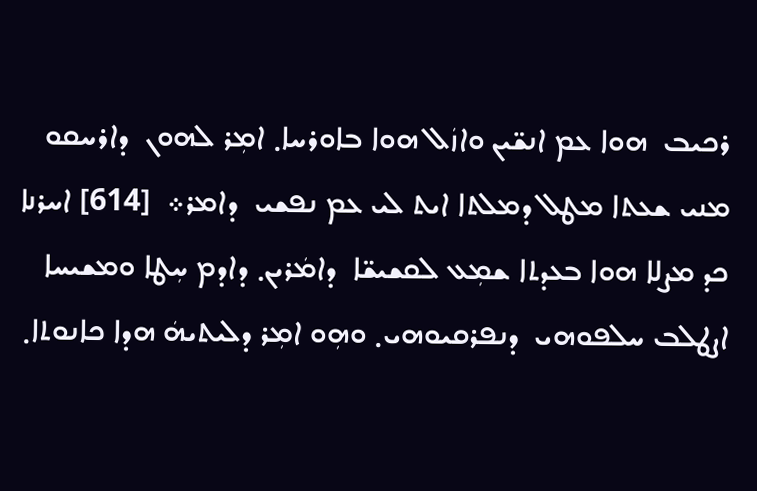ܪܟܝܒ  ܗܘܐ ܥܡ ܐܢܫ̈ܝܢ ܘܐܙܿܠ ܗܘܐ ܒܐܘܪܚܐ܂ ܐܡܼܪ ܠܗܘܢ  ܕܐܪܚܩܘ ܡܢܝ ܫܥܬܐ ܡܛܠ ܕܡܠܬܐ ܐܝܬ ܠܝ ܥܡ ܢܦܫܝ  ܕܐܡܪ܀  ‍[614] ܐܚܪܢܐ ܟܕ ܡܨܠܐ ܗܘܐ ܒܥܕܬܐ ܫܡܼܥ ܠܩܫܝܫ̈ܐ  ܕܐܡܿܪܝܢ܂ ܕܐܕܡ ܚܼܛܐ ܘܡܫܝܚܐ ܐܨܛܠܒ ܚܠܦܘܗܝ  ܕܢܦܪܩܝܘܗܝ܂ ܘܗܼܘ ܐܡܼܪ ܕܠܝܬܝܗܿ ܗܕܐ ܟܐܢܘܬܐ܂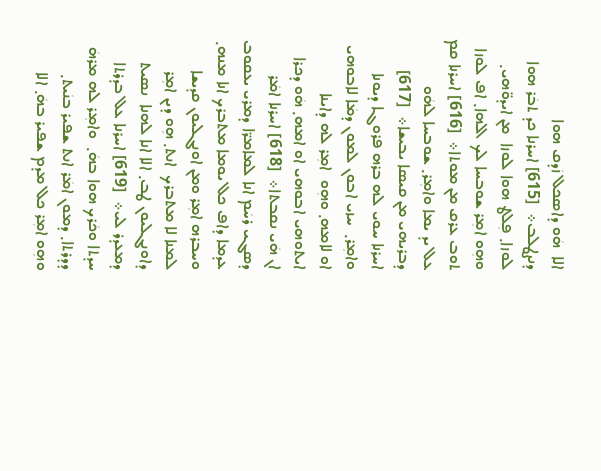ܐܠܐ  ܗܿܘ ܕܐܣܟܠ ܙܿܕܩ ܗܘܐ ܕܢܨܛܠܒ܀  ‍[615] ܐܚܪܢܐ ܟܕ ܬܒܿܪ ܗܘܐ ܠܘܙܐ܂ ܦܼܠܛ ܗܘܐ ܠܘܙܐ  ܡܢ ܐܝܕܘ̈ܗܝ܂ ܘܗܼܘ ܐܡܼܪ ܫܘܒܚܐ ܠܟ ܐܠܗܐ܂ ܐܦ ܠܘܙܐ  ܬܘܒ ܥܪܩ ܡܢ ܡܘܬܐ܀  ‍[616] ܐܚܪܢܐ ܩܡ ܥܠ ܝܕ ܝܡܐ ܘܐܡܼܪ܂ ܫܘܒܚܐ ܠܗܿܘ  ܕܒܪܝܗܝ ܡܢ ܩܝܣܐ ܝܒܝܫܐ܀  ‍[617] ܐܚܪܢܐ ܚܘܝ ܠܗ ܒܪܗ ܦܪܘܓܐ ܕܝܘܢܐ ܘܐܡܼܪ܂  ܚܙܝ ܐܒܘܢ ܠܡܘܢ ܕܡܿܐ ܠܐܒܘܗܝ ܐܘ ܠܐܡܗ܂ ܘܗܼܘ  ܐܡܼܪ ܠܗ ܕܐܝܢܐ ܐܝܬܘܗܝ ܐܒܘܗܝ ܐܘ ܐܡܗ܂ ܗܿܘ ܕܟܪܐ  ܐܢ ܗܿܝ ܢܩܒܬܐ܀  ‍[618] ܐܚܪܢܐ ܐܡܿܪ ܕܣܓܝ ܪܚܿܡ ܐܢܐ ܠܡܐܡܪ̈ܐ ܕܡܪܝ ܝܥܩܘܒ ܥܕܡܐ ܕܐܦ ܟܠ ܝܘܡܐ ܡܬܒܪܟ ܐܢܐ ܡܢܗ܂  ܘܚܒܪܗ ܐܡܼܪ ܘܡܢ ܐܘܢܓܠܝܘܢ ܩܕܝܫܐ ܠܡܢܐ ܠܐ ܡܬܒܪܟ  ܐܢܬ܂ ܗܼܘ ܕܝܢ ܐܡܼܪ ܕܐܘܢܓܠܝܘܢ ܛܒ܂ ܐܠܐ ܐܢܐ ܠܗܢܐ  ܢܣܝܬ ܕܡܥܕܪ ܠܝ܀  ‍[619] ܐܚܪܢܐ ܥܠ ܒܕܪܬܐ ܚܕܬܐ ܘܟܿܪܟ ܗܘܐ ܒܗܿ܂  ܘܐܡܼܪ ܠܗ ܡܪܗܿ ܕܕܪܬܐ܂ ܕܡܘܢ ܐܡܿܪ ܐܢܬ ܫܦܝܪ ܒܢܿܝܬ܂  ܘܗܼܘ ܐܡܼܪ ܟܠ ܡܕܡ ܫܦܝܪ ܒܗܿ܂ ܐܠܐ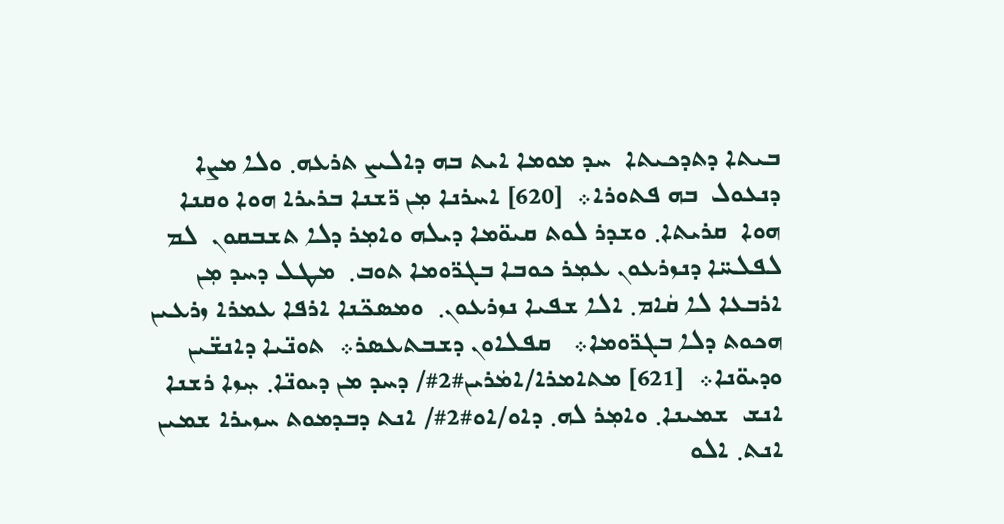ܒܝܬܐ ܕܬܕܟܝܬܐ  ܚܕ ܡܘܡܐ ܐܝܬ ܒܗ ܕܐܠܝܨ ܬܪܥܗ܂ ܘܠܐ ܡܨܐ ܕܢܥܘܠ  ܒܗ ܦܬܘܪܐ܀  ‍[620] ܐܚܪܢܐ ܡܼܢ ܪ̈ܫܢܐ ܒܪܝܪܐ ܗܘܐ ܘܩܢܐ ܗܘܐ  ܩܪܝܬܐ܂ ܘܫܕܪ ܠܘܬ ܩܝܘ̈ܡܐ ܕܝܠܗ ܘܐܡܼܪ ܕܠܐ ܬܫܒܩܘܢ  ܠܡ ܠܦܠܚ̈ܐ ܕܢܙܪܥܘܢ ܥܡܼܪ ܟܘܒܐ ܒܓܪ̈ܘܡܐ ܬܘܒ܂  ܡܛܠ ܕܚܕ ܡܼܢ ܐܪܒܥܐ ܠܐ ܩܿܐܡ܂ ܐܠܐ ܫܦܝܐ ܢܙܪܥܘܢ܂  ܘܡܣܟ̈ܢܐ ܐܪܦܐ ܥܡܪܐ ܙܪܥܝܢ ܗܟܘܬ ܕܠܐ ܒܓܪ̈ܘܡܐ܀   ܩܦܠܐܘܢ ܕܫܒܬܥܣܪ܀  ܬܘܢ̈ܝܐ ܕܐܢܫ̈ܝܢ ܘܕܝܘ̈ܢܐ܀  ‍[621] ܡܬܐܡܪܐ/ܐܡܿܪܝܢ#2#/ ܕܚܕ ܡܢ ܕܝܘܢ̈ܐ܂ ܚܼܙܐ ܪܫܢܐ ܐܢܫ  ܫܡܝܢܐ܂ ܘܐܡܼܪ ܠܗ܂ ܕܐܘ/ܐܘ#2#/ ܐܢܬ ܕܒܕܡܘܬ ܚܙܝܪܐ ܫܡܝܢ  ܐܢܬ܂ ܐܠܘ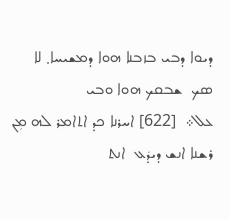ܕܝܘܐ ܕܒܝ ܒܙܒܢܐ ܗܘܐ ܕܡܫܝܚܐ܂ ܠܐ ܣܟ  ܫܒܩܟ ܗܘܐ ܘܒܝ ܥܠ܀  ‍[622] ܐܚܪܢܐ ܟܕ ܐܬܐܡܪ ܠܗ ܡܼܢ ܪܫܢܐ ܐܢܫ ܕܝܕܿܥ  ܐܢܬ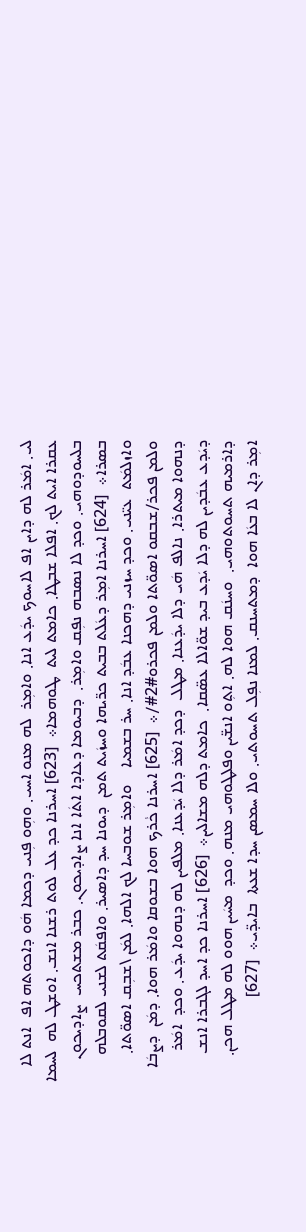ܠܝ܂ ܐܡܿܪ ܠܗ ܕܐܝܢ ܐܦ ܠܐܚܘܟ ܝܕܿܥ ܐܢܐ܂ ܘܐܡܼܪ  ܠܗ ܡܢܘ ܐܚܝ܂ ܘܗܼܘ ܦܼܢܝ ܕܟܡܐ ܗܿܘ ܕܐܟܘܬܗ ܐܦ  ܐܢܬ ܠܐ ܥܩܪܐ ܐܝܬ ܠܟ܂ ܐܦܠܐ ܫܒܛܐ܂ ܟܐܡܬ ܠܝܬ  ܛܘܗܡܐ܀  ‍[623] ܐܚܪܢܐ ܟܕ ܥܠ ܠܘܬ ܪܫܢܐ ܐܢܫ܂ ܐܘܫܛ ܠܗ  ܠܚܡܐ ܒܠܚܘܕܘܗܝ܂ ܘܟܕ ܠܐ ܢܣܒܗ ܢܦܼܩ ܘܐܡܼܪ܂  ܕܒܝܘܡܐ ܕܥܐܕܐ ܐܬܿܐ ܐܢܐ ܨܐܕܝܟܘܢ܂ ܟܒܪ ܡܫܬܟܚ  ܨܐܕܝܟܘܢ ܒܣܪܐ܀  ‍[624] ܐܚܪܢܐ ܐܡܼܪ ܕܥܿܠܬ ܒܒܝܬ ܟܪ̈ܝܗܐ ܘܚܙܿܝܬ ܬܡܢ  ܕܝܘܢܐ ܚܕ ܕܐܣܝܪ܂ ܘܐܦܩܿܬ ܠܫܢܝ ܠܩܘܒܠܗ ܘܐܙܠܡܿܬ  ܥܝ̈ܢܝ܂ ܘܟܕ ܚܙܢܝ ܕܗܟܢܐ ܥܒܿܕ ܐܢܐ܂ ܚܪ ܒܫܡܝܐ    ܘܐܡܼܪ ܫܘܒܚܐ ܠܟ ܐܠܗܐ܂ ܠܡܿܢ \ܫܒܼܩ ܐܣܘ̈ܬܐ܂  ܘܠܡܢ ܦܟܪ/ܫܒܩܘ ܐܣܘ̈ܬܐ ܘܠܡܢ ܦܟܪܘ#2#/܀  ‍[625] ܐܚܪܢܐ ܟܵܪܟ ܗܘܐ ܒܫܘܩܐ ܘܐܡܿܪ ܗܘܐ܂ ܕܡܿܢ  ܕܨܒܿܐ ܕܢܗܘܐ ܡܝܬܪܐ܂ ܢܐܠܦ ܗܿܝ ܕܠܐ ܝܕܿܥܢܐ܂ ܡܛܠ  ܕܟܕ ܐܡܿܪ ܕܠܐ ܝܿܕܥܢܐ܂ ܡܠܦܝܢ ܠܗ ܕܢܗܘܐ ܝܕܿܥ܂ ܘܟܕ  ܐܡܿܪ ܕܝܿܕܥ ܥܒܿܕܝܢ ܠܗ ܕܠܐ ܝܿܕܥ ܒܝܕ ܫܘ̈ܐܠܐ ܥܣ̈ܩܐ܂  ܟܐܡܬ ܕܠܗ ܡܫܐܠܝܢ܀  ‍[626] ܐܚܪܢܐ ܟܕ ܐܚܕ ܠܓܒܪܐ ܐܢܫ ܕܐܪܡܝܗ ܬܚܘܬܘܗܝ܂  ܘܚܢܿܩ ܗܘܐ ܠܗ܂ ܐܬܼܘ ܐܢܫ̈ܝܢ ܘܦܠܛܘܗܝ ܡܢܗ܂ ܘܟܕ  ܡܚܿܝܢ ܗܘܘ ܠܗ ܡܛܠ ܗܟܢ܂ ܐܡܼܪ ܕܐܢ ܠܐ ܒܥܿܐ ܗܘܐ  ܕܡܬܚܢܩ܂ ܠܡܢܐ ܢܦܼܠ ܬܚܘܬܝ܂ ܘܠܐ ܚܡܣܢ ܚܕܐ ܫܥܬܐ  ܒܐܝܕ̈ܝ܀  ‍[627]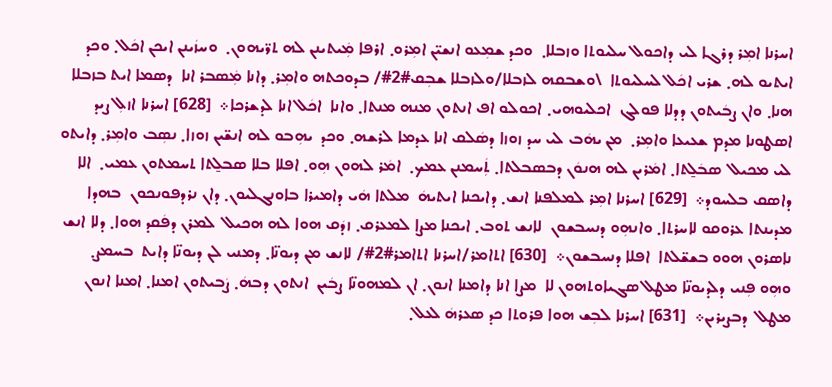ܐܚܪܢܐ ܐܡܼܪ ܕܪܓܐ ܠܝ ܕܐܟܘܠ ܚܠܝܘܬܐ ܘܙܒܠܐ܂  ܘܟܕ ܫܡܼܥܘ ܐܢܫܝ̈ܢ ܐܡܼܪܘ܂ ܐܪܦܐ ܡܲܝܬܝܢܢ ܠܗ ܬܪ̈ܝܗܘܢ܂  ܘܚܙܿܝܢܢ ܐܝܟܢ ܐܟܿܠ܂ ܘܟܕ ܐܝܬܝܘ ܠܗ܂ ܫܪܝ ܐܟܿܠ ܠܚܠܝܘܬܐ  \ܘܫܒܩܗ ܠܙܒܠܐ/ܘܠܙܒܠܐ ܫܒܼܩ#2#/ ܒܕܘܟܬܗ ܘܐܡܼܪ܂ ܕܐܢܐ ܡܲܣܒܪ ܐܢܐ  ܕܣܡܐ ܐܝܬ ܒܙܒܠܐ ܗܢܐ܂ ܘܐܢ ܨܒܿܝܬܘܢ ܕܕܠܐ ܦܘܠܓ  ܐܟܠܝܘܗܝ܂ ܐܟܘܠܘ ܐܦ ܐܢܬܘܢ ܡܢܗ ܡܢܬܐ܂ ܘܐܢܐ  ܐܟܿܠ ܐܢܐ ܠܕܫܪܟܐ܀  ‍[628] ܐܚܪܢܐ ܐܙܠܼ ܨܝܕ ܐܣܛܘܢܐ ܡܕܡ ܫܥܝܥܐ ܘܐܡܼܪ܂  ܡܢ ܝܗܿܒ ܠܝ ܚܕ ܙܘܙܐ ܕܣܿܠܩ ܐܢܐ ܥܕܡܐ ܠܪܫܗ܂ ܘܟܕ  ܝܗܼܒܘ ܠܗ ܐܢܫ̈ܝܢ ܙܘܙܐ܂ ܢܣܼܒ ܘܐܡܼܪ܂ ܕܐܝܬܘ ܠܝ ܡܟܝܠ  ܣܒܿܠ̱ܬܐ܂ ܐܡܿܪܝܢ ܠܗ ܗܢܘܿܢ ܕܒܣܒܠܬܐ܂ ܬܲܚܡܢܢ ܥܡܟ܂  ܐܡܿܪ ܠܗܘܢ ܗܼܘ܂ ܐܦܠܐ ܒܠܐ ܣܒܠ̱ܬܐ ܬܚܡܬܘܢ ܥܡܝ܂  ܐܠܐ ܕܐܣܩ ܒܠܚܘܕ܀  ‍[629] ܐܚܪܢܐ ܐܡܼܪ ܠܡܠܦܢܐ ܐܢܫ܂ ܕܐܝܟܢܐ ܐܝܬܝܗܿ  ܡܠܬܐ ܗܿܝ ܕܐܡܝܪܐ ܒܐܘܢܓܠܝܘܢ܂ ܕܐܢ ܢܪܕܦܘܢܟܘܢ  ܒܗܕܐ ܡܕܝܢܬܐ ܥܪܘܩܘ ܠܐܚܪܬܐ܂ ܘܐܢܗܼܘ ܕܢܚܒܫܘܢ  ܠܐܢܫ ܬܘܒ܂ ܐܝܟܢܐ ܡܨܐ ܠܡܥܪܩ܂ ܙܕܿܩ ܗܘܐ ܠܗ ܗܟܝܠ  ܠܡܪܢ ܕܦܿܩܕ ܗܘܐ܂ ܕܠܐ ܐܢܫ ܢܐܣܪܘܢ ܗܘܘ ܒܫܫ̈ܠܬܐ  ܐܦܠܐ ܕܢܚܒܫܘܢ܀  ‍[630] ܐܬܐܡܪ/ܐܚܪܢܐ ܐܬܐܡܪ#2#/ ܠܐܢܫ ܡܢ ܕܝܘܢ̈ܐ܂ ܕܡܢܝ ܠܢ ܕܝܘܢ̈ܐ ܕܐܝܬ  ܒܚܡܨ܂ ܘܗܼܘ ܦܼܢܝ ܕܠܕܝܘܢ̈ܐ ܡܛܠ ܣܓܝܐܘܬܗܘܢ ܠܐ  ܡܨܐ ܐܢܐ ܕܐܡܢܐ ܐܢܘܢ܂ ܐܢ ܠܡܗܘܢ̈ܐ ܨܒܿܝܢ  ܐܢܬܘܢ ܕܒܗܿ܂ ܨܿܒܝܬܘܢ ܐܡܢܐ܂ ܐܡܢܐ ܐܢܘܢ ܡܛܠ  ܕܒܨܝܪܝܢ܀  ‍[631] ܐܚܪܢܐ ܠܒܼܫ ܗܘܐ ܦܪܘܬܐ ܟܕ ܣܥܪܗܿ ܠܥܠ܂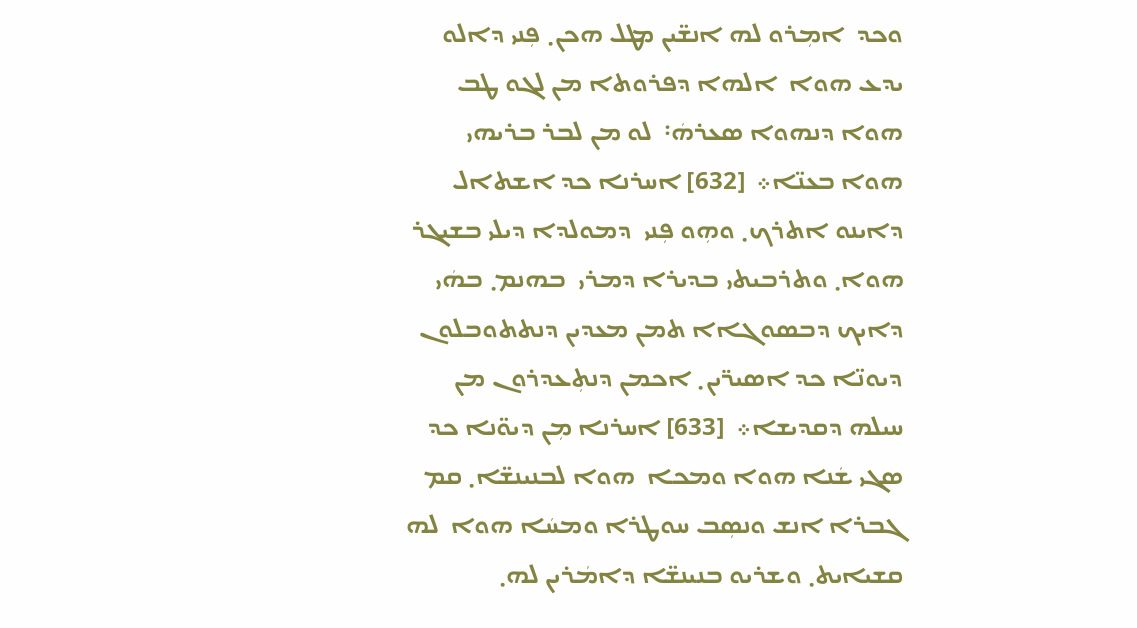ܘܟܕ  ܐܡܼܪܘ ܠܗ ܐܢܫ̈ܝܢ ܡܛܠ ܗܟܢ܂ ܦܼܢܝ ܕܐܠܘ ܝܕܥ ܗܘܐ  ܐܠܗܐ ܕܦܪܘܬܐ ܡܢ ܠܓܘ ܛܒ ܗܘܐ ܕܢܗܘܐ ܣܥܪܗܿ܃  ܠܘ ܡܢ ܠܒܪ ܒܪܝܗܝ ܗܘܐ ܒܥܢ̈ܐ܀  ‍[632] ܐܚܪܢܐ ܟܕ ܐܫܬܐܠ ܕܐܝܢܘ ܐܬܪܟ܂ ܘܗܼܘ ܦܼܢܝ  ܕܡܘܠܕܐ ܕܝܠܝ ܒܫܝܓܪ ܗܘܐ܂ ܘܬܪܒܝܬܝ ܒܕܝܪܐ ܕܡܪܝ  ܒܗܢܡ܂ ܒܗܿܝ ܕܐܝܟ ܕܒܣܘܓܐܐ ܬܡܢ ܡܥܕܝܢ ܕܢܬܬܘܒܠܘܢ  ܕܝܘܢ̈ܐ ܟܕ ܐܣܝܪ̈ܝܢ܂ ܐܟܡܢ ܕܢܬܼܥܕܪܘܢ ܡܢ ܚܝܠܗ ܕܩܕܝܫܐ܀  ‍[633] ܐܚܪܢܐ ܡܼܢ ܕܝܘ̈ܢܐ ܟܕ ܣܓܝ ܫܿܢܐ ܗܘܐ ܘܡܟܐ  ܗܘܐ ܠܒܢܝܢܫ̈ܐ܂ ܩܡ ܓܒܪܐ ܐܢܫ ܘܢܣܼܒ ܚܘܛܪܐ ܘܡܚܿܐ ܗܘܐ  ܠܗ ܩܫܝܐܝܬ܂ ܘܫܪܝܘ ܒܢܝܢܫ̈ܐ ܕܐܡܿܪܝܢ ܠܗ܂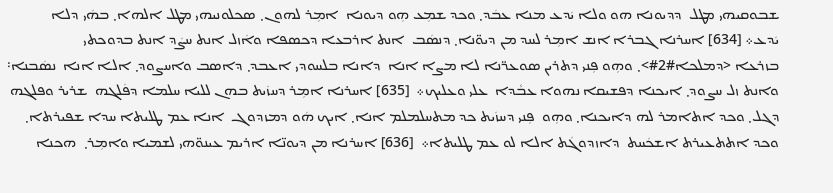ܫܒܘܩܝܗܝ ܡܛܠ  ܕܕܝܘܢܐ ܗܘ ܘܠܐ ܝܿܕܥ ܡܢܐ ܥܒܿܕ܂ ܘܟܕ ܫܡܼܥ ܗܼܘ ܕܝܘܢܐ  ܐܡܼܪ ܠܗܘܢ܂ ܣܟܠܘܢܝܗܝ ܡܛܠ ܐܠܗܐ܂ ܒܗܿܝ ܕܠܐ ܝܿܕܥ܀ ‍[634] ܐܚܪܢܐ ܓܒܪܐ ܐܢܫ ܐܡܼܪ ܠܚܕ ܡܢ ܕܝܘ̈ܢܐ܂ ܕܢܣܿܒ  ܐܢܬ ܐܪܒܥܐ ܕܟܣܦܐ ܘܐܿܙܠ ܐܢܬ ܚܨܿܕ ܐܢܬ ܒܕܘܟܬܝ  ܒܙܪܥܐ ‍<ܕܡܠܟܐ#2#>܂ ܘܗܼܘ ܦܼܢܝ ܕܬܪܝܢ ܣܘܥܪ̈ܢܐ ܠܐ ܡܨܐ ܐܢܐ  ܕܐܢܐ ܒܠܚܘܕܝ ܐܥܒܕ܂ ܕܐܣܒ ܘܐܚܨܘܕ܂ ܐܠܐ ܐܢܐ  ܢܣܿܒܢܐ܃ ܘܐܢܬ ܙܠ ܚܨܘܕ܂ ܐܝܟܢܐ ܕܦܫܝܩܐ ܢܗܘܐ ܥܒܵܕܐ  ܥܠܝ ܘܥܠܝܟ܀  ‍[635] ܐܚܪܢܐ ܐܡܼܪ ܕܚܙܿܝܬ ܒܗܢ ܠܠܝܐ ܚܠܡܐ ܕܦܿܠܓܗ  ܫܪܝܪ ܘܦܠܓܗ ܕܓܠ܂ ܘܟܕ ܐܬܐܡܪ ܠܗ ܕܐܝܟܢܐ܂ ܘܗܼܘ  ܦܼܢܝ ܕܚܙܿܝܬ ܟܕ ܡܬܚܠܡܠܡ ܐܢܐ܂ ܐܝܟ ܗܿܘ ܕܡܙܕܘܓ  ܐܢܐ ܥܡ ܛܠܝܬܐ ܚܕܐ ܫܦܝܪܬܐ܂ ܘܟܕ ܐܬܬܥܝܪܬ ܐܫܟܿܚܬ  ܕܐܙܕܘܓܿܬ ܐܠܐ ܠܘ ܥܡ ܛܠܝܬܐ܀  ‍[636] ܐܚܪܢܐ ܡܢ ܕܝܘܢ̈ܐ ܐܪܝܡ ܥܝܢܘ̈ܗܝ ܠܫܡܝܐ ܘܐܡܼܪ܂  ܗܟܢܐ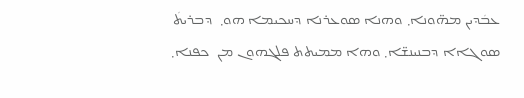ܥܒܿܕܝܢ ܡܗ̈ܘܢܐ܂ ܘܗܢܐ ܣܘܥܪܢܐ ܕܚܟܝܡܐ ܗܘ܂  ܕܒܪܝܬܿ ܣܘܓܐܐ ܕܒܢܝܢܫ̈ܐ܂ ܘܗܐ ܡܡܝܬܬ ܦܠܓܗܘܢ ܡܢ  ܟܦܢܐ܂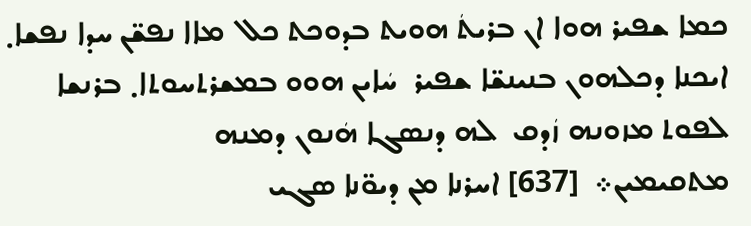ܟܡܐ ܫܦܝܪ ܗܘܐ ܐܢ ܒܪܝܬܿ ܗܘܝܬ ܒܕܘܟܬ ܟܠ  ܡܐܐ ܢܦܫ̈ܢ ܚܕܐ ܢܦܫܐ܂ ܐܝܟܢܐ ܕܟܠܗܘܢ ܒܢܝܢܫ̈ܐ ܫܦܝܪ  ܚܿܐܝܢ ܗܘܘ ܒܡܫܪܬܚܘܬܐ܂ ܒܪܢܫܐ ܠܦܘܬ ܡܙܘܢܗ ܙܿܕܩ  ܠܗ ܕܢܣܓܐ ܗܿܢܘܢ ܕܡܢܗ ܡܬܩܝܡܝܢ܀  ‍[637] ܐܚܪܢܐ ܡܢ ܕܝܘ̈ܢܐ ܣܓܝ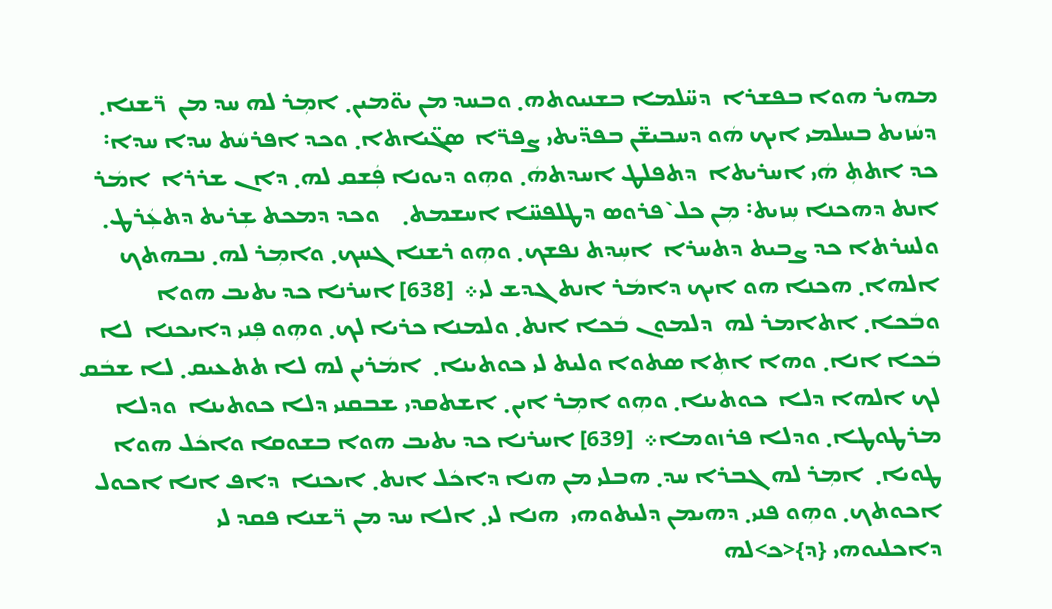ܡܗܝܪ ܗܘܐ ܒܦܫܪܐ  ܕܚ̈ܠܡܐ ܒܫܢܝܘܬܗ܂ ܘܒܚܕ ܡܢ ܝܘ̈ܡܝܢ܂ ܐܡܼܪ ܠܗ ܚܕ ܡܢ  ܪ̈ܫܢܐ܂ ܕܚܿܙܝܬ ܒܚܠܡܝ ܐܝܟ ܗܿܘ ܕܚܒܝܫ̈ܢ ܒܦܕ̈ܝܬܝ ܨܦܪ̈ܐ  ܣܓ̈ܝܐܬܐ܂ ܘܟܕ ܐܦܪܚܿܬ ܚܕܐ ܚܕܐ܃ ܟܕ ܐܬܬܼ ܗܿܝ ܐܚܪܝܬܐ  ܕܬܦܠܛ ܐܚܕܬܗܿ܂ ܘܗܼܘ ܕܝܘܢܐ ܦܲܫܩ ܠܗ܂ ܕܐܢ ܫܪܪܐ  ܐܡܿܪ ܐܢܬ ܕܗܟܢܐ ܚܼܙܝܬ܃ ܡܼܢ ܟܠ`ܦܪܘܣ ܕܛܠܦܚ̈ܐ ܐܚܫܡܬ܂    ܘܟܕ ܕܡܟܬ ܫܼܪܝܬ ܕܬܥܲܪܛ܂ ܘܠܚܪܬܐ ܟܕ ܨܒܝܬ ܕܬܚܪܐ  ܐܚܼܕܬ ܢܦܫܟ܂ ܘܗܼܘ ܪܫܢܐ ܓܚܟ܂ ܘܐܡܼܪ ܠܗ܂ ܢܒܗܬܟ  ܐܠܗܐ܂ ܗܟܢܐ ܗܘ ܐܝܟ ܕܐܡܿܪ ܐܢܬ ܓܕܫ ܠܝ܀  ‍[638] ܐܚܪܢܐ ܟܕ ܝܬܝܒ ܗܘܐ ܘܒܿܟܐ܂ ܐܬܐܡܪ ܠܗ  ܕܠܡܘܢ ܒܿܟܐ ܐܢܬ܂ ܘܠܡܢܐ ܟܪܝܐ ܠܟ܂ ܘܗܼܘ ܦܼܢܝ ܕܐܝܟܢܐ  ܠܐ ܒܿܟܐ ܐܢܐ܂ ܘܗܐ ܐܬܼܐ ܣܬܘܐ ܘܠܝܬ ܠܝ ܟܘܬܝܢܐ܂  ܐܡܿܪܝܢ ܠܗ ܠܐ ܬܬܥܝܩ܂ ܠܐ ܫܒܿܩ ܠܟ ܐܠܗܐ ܕܠܐ  ܟܘܬܝܢܐ܂ ܘܗܼܘ ܐܡܼܪ ܐܝܢ܂ ܐܫܬܩܕܝ ܫܒܩܢܝ ܕܠܐ ܟܘܬܝܢܐ  ܘܕܠܐ ܡܪܛܘܛܐ܂ ܘܕܠܐ ܦܪܙܘܡܐ܀  ‍[639] ܐܚܪܢܐ ܟܕ ܝܬܝܒ ܗܘܐ ܒܫܘܩܐ ܘܐܟܿܠ ܗܘܐ ܛܘܝܐ܂  ܐܡܼܪ ܠܗ ܓܒܪܐ ܚܕ܂ ܗܒܠܝ ܡܢ ܗܢܐ ܕܐܟܿܠ ܐܢܬ܂ ܐܝܟܢܐ  ܕܐܦ ܐܢܐ ܐܟܘܠ ܐܟܘܬܟ܂ ܘܗܼܘ ܦܢܝ܂ ܕܗܝܡܢ ܕܠܝܬܘܗܝ  ܗܢܐ ܠܝ܂ ܐܠܐ ܚܕ ܡܢ ܪ̈ܫܢܐ ܦܩܕ ܠܝ ܕܐܟܠܝܘܗܝ ‍{ܕ‍}<ܟ‍>ܠܗ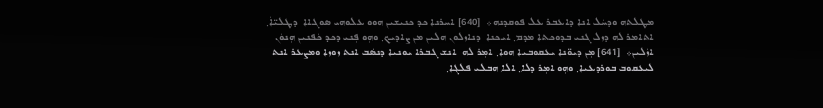ܡܛܠܬܗ ܘܕܚܿܠ ܐܢܐ ܕܐܥܒܪ ܥܠ ܦܘܩܕܢܗ܀  ‍[640] ܐܚܪܢܐ ܟܕ ܟܢܝܫܝܢ ܗܘܘ ܥܠܘܗܝ ܣܘܓܐܐ  ܕܛܠܝ̈ܐܿ܂ ܐܬܐܡܪ ܠܗ ܕܙܠ ܓܢܝ ܒܕܘܟܬܐ ܡܕܡ܂ ܐܝܟܢܐ  ܕܢܐܙܠܘܢ ܗܠܝܢ ܡܢ ܨܐܕܝܟ܂ ܘܗܼܘ ܦܼܢܝ ܕܟܕ ܟܿܦܢܝܢ ܗܼܢܘܿܢ  ܐܙܿܠܝܢ܀  ‍[641] ܡܼܢ ܕܝܘ̈ܢܐ ܝܥܩܘܒܝܐ ܗܘܐ܂ ܐܡܼܪ ܠܗ  ܐܢܫ ܓܒܪܐ ܝܘܢܝܐ ܕܢܣܿܒ ܐܢܬ ܙܘܙܐ ܘܡܨܥܪ ܐܢܬ  ܠܝܥܩܘܒ ܒܘܪܕܥܝܐ܂ ܘܗܼܘ ܐܡܼܪ ܕܠܐ܂ ܐܠܐ ܗܒܠܝ ܦܠܓܐ܂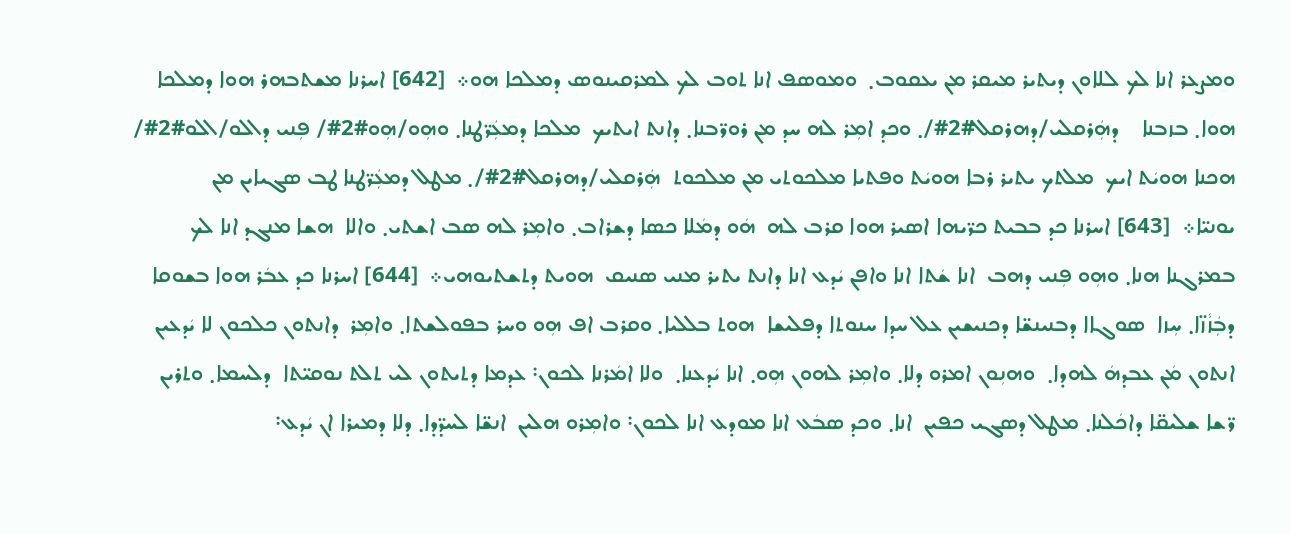ܘܡܨܥܪ ܐܢܐ ܠܟ ܠܠܐܘܢ ܕܝܬܝܪ ܡܝܩܪ ܡܢ ܝܥܩܘܒ܂  ܘܡܘܣܦ ܐܢܐ ܬܘܒ ܠܟ ܠܡܪܩܝܢܘܣ ܕܡܠܟܐ ܗܘ܀  ‍[642] ܐܚܪܢܐ ܡܫܬܒܗܪ ܗܘܐ ܕܡܠܟܐ ܗܘܐ܂ ܒܙܒܢܐ    ܕܗܲܪܩܠܝ/ܕܗܪܩܠ#2#/܂ ܘܟܕ ܐܡܼܪ ܠܗ ܚܕ ܡܢ ܪܘܪ̈ܒܢܐ܂ ܕܐܢܬ ܐܝܬܝܟ  ܡܠܟܐ ܕܡܥܲܪ̈ܛܢܐ܂ ܘܗܼܘ/ܗܼܘ#2#/ ܦܼܢܝ ܕܐܠܘ/ܐܠܘ#2#/ ܗܟܢܐ ܗܘܝܿܬ ܐܝܟ  ܡܠܬܟ ܝܬܝܪ ܪܒܐ ܗܘܝܿܬ ܘܦܬܝܐ ܡܠܟܘܬܝ ܡܢ ܡܠܟܘܬ  ܗܲܪܩܠܝ/ܕܗܪܩܠ#2#/܂ ܡܛܠ ܕܡܥܲܪ̈ܛܢܐ ܛܒ ܣܓܝܐܝܢ ܡܢ ܝܘܢܝ̈ܐ܀  ‍[643] ܐܚܪܢܐ ܟܕ ܒܒܝܬ ܟܪ̈ܝܗܐ ܐܣܝܪ ܗܘܐ ܩܪܒ ܠܗ  ܗܿܘ ܕܡܿܠܐ ܟܣܐ ܕܫܪܐܒ܂ ܘܐܡܼܪ ܠܗ ܣܒ ܐܫܬܝ܂ ܘܐܠܐ  ܗܫܐ ܡܢܓܕ ܐܢܐ ܠܟ ܒܡܪܓܢܐ ܗܢܐ܂ ܘܗܼܘ ܦܼܢܝ ܕܗܒ  ܐܢܐ ܫܿܬܐ ܐܢܐ ܘܐܦܢ ܝܿܕܥ ܐܢܐ ܕܐܢܬ ܝܬܝܪ ܡܢܝ ܣܢܝܩ  ܗܘܝܬ ܕܬܫܬܝܘܗܝ܀  ‍[644] ܐܚܪܢܐ ܟܕ ܥܒܿܪ ܗܘܐ ܒܫܘܩܐ ܕܒܲܙܵܙ̈ܐ܂ ܚܼܙܐ  ܣܘܓܐܐ ܕܒܢܝܢܫ̈ܐ ܕܟܢܝܫܝܢ ܥܠ ܚܕܐ ܚܢܘܬܐ ܕܦܠܝܫܐ  ܗܘܬ ܒܠܠܝܐ܂ ܘܩܪܒ ܐܦ ܗܼܘ ܘܚܪ ܒܦܘܠܫܬܐ܂ ܘܐܡܼܪ  ܕܐܢܬܘܢ ܟܠܟܘܢ ܠܐ ܝܿܕܥܝܢ ܐܢܬܘܢ ܡܿܢ ܥܒܕܗܿ ܠܗܕܐ܂  ܘܗܢܼܘܢ ܐܡܪܘ ܕܠܐ܂ ܘܐܡܼܪ ܠܗܘܢ ܗܼܘ܂ ܐܢܐ ܝܿܕܥܢܐ܂  ܘܠܐ ܐܡܿܪܢܐ ܠܟܘܢ܃ ܥܕܡܐ ܕܬܝܬܘܢ ܠܝ ܬܠܬ ܢܘܩܝ̈ܬܐ  ܕܠܚܡܐ܂ ܘܬܪܝܢ ܪ̈ܫܐ ܫܠܝܩ̈ܐ ܕܐܟܿܠܢܐ܂ ܡܛܠ ܕܣܓܝ ܟܦܝܢ  ܐܢܐ܂ ܘܟܕ ܣܒܿܥ ܐܢܐ ܡܘܕܥ ܐܢܐ ܠܟܘܢ܃ ܘܐܡܼܪܘ ܗܠܝܢ  ܐܢܫ̈ܐ ܠܚܕ̈ܕܐ܂ ܕܠܐ ܕܡܝܪܐ ܐܢ ܝܿܕܥ܃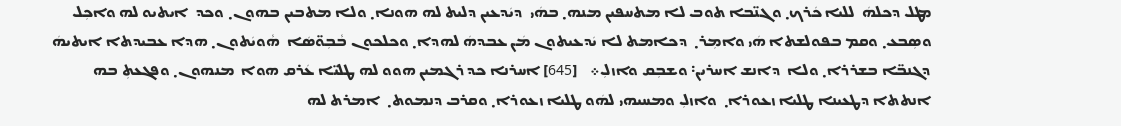ܡܛܠ ܕܟܠܗܿ  ܠܠܝܐ ܟܿܪܟ܂ ܘܓܢ̈ܒܐ ܬܘܒ ܠܐ ܡܬܚܦܝܢ ܡܢܗ܂ ܒܗܿܝ  ܕܝܿܕܥܝܢ ܕܠܝܬ ܠܗ ܗܘܢܐ܂ ܘܠܐ ܡܬܒܝܢ ܒܗܘܢ܂ ܘܟܕ  ܐܝܬܝܘ ܠܗ ܘܐܟܼܠ ܘܣܼܒܥ܂ ܘܩܡ ܒܦܘܠܫܬܐ ܗܿܝ ܘܐܡܼܪ܂  ܕܟܐܡܬ ܠܐ ܝܿܕܥܝܬܘܢ ܡܿܢ ܥܒܕܗܿ ܠܗܕܐ܂ ܘܟܠܟܘܢ ܒܵܒܼܘ̈ܣܿܐ  ܗܵܘܝܿܬܘܢ܂ ܗܕܐ ܥܒܝܕܬܐ ܐܝܬܝܗܿ ܕܓܢܒ̈ܐ ܒܫܪܪܐ܂ ܘܠܐ  ܕܐܢܫ ܐܚܪܝܢ܃ ܘܫܒܼܩ ܘܐܙܠܼ܀    ‍[645] ܐܚܪܢܐ ܟܕ ܪܓܡܝܢ ܗܘܘ ܠܗ ܛܠܝ̈ܐ ܥܿܪܩ ܗܘܐ  ܡܢܗܘܢ܂ ܘܦܓܥܬܼ ܒܗ ܐܢܬܬܐ ܕܛܥܝܢܐ ܛܠܝܐ ܙܥܘܪܐ܂  ܘܐܙܠܼ ܘܡܚܝܗܝ ܠܗܿܘ ܛܠܝܐ ܙܥܘܪܐ܂ ܘܩܪܒ ܕܢܡܘܬ܂  ܐܡܪܬ ܠܗ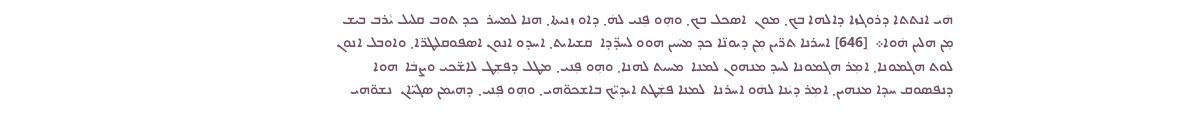ܗܿܝ ܐܢܬܬܐ ܕܪܘܓܙܐ ܕܐܠܗܐ ܒܟ܂ ܡܘܢ  ܐܣܟܠ ܒܟ܂ ܘܗܼܘ ܦܼܢܝ ܠܗܿ܂ ܕܐܘ ܙܢܝܬܐ܂ ܗܢܐ ܠܡܚܪ  ܟܕ ܬܘܒ ܩܠܝܠ ܝܵܪܒ ܒܝܫ ܡܼܢ ܗܠܝܢ ܗܿܘܐ܀  ‍[646] ܐܚܪܢܐ ܬܪ̈ܝܢ ܡܼܢ ܕܝܘܢ̈ܐ ܟܕ ܡܚܿܝܢ ܗܘܘ ܠܚܕ̈ܕܐ  ܩܫܝܐܝܬ܂ ܐܚܕܘ ܐܢܘܢ ܐܣܦܘܩܠܛܪ̈ܐ܂ ܘܐܘܒܠ ܐܢܘܢ  ܠܘܬ ܗܓܡܘܢܐ܂ ܐܡܼܪ ܗܓܡܘܢܐ ܠܚܕ ܡܢܗܘܢ ܠܡܢܐ  ܡܚܝܬ ܠܗܢܐ܂ ܘܗܼܘ ܦܼܢܝ܂ ܡܛܠ ܕܦܫܼܛ ܠܐܫ̈ܟܝ ܘܨܒܿܐ  ܗܘܐ ܕܢܦܣܘܩ ܚܕܐ ܡܢܗܝܢ܂ ܐܡܼܪ ܕܝܿܢܐ ܠܗܿܘ ܐܚܪܢܐ  ܠܡܢܐ ܦܫܲܛܬ ܐܝܕܝ̈ܟ ܒܐܫܟܘ̈ܗܝ܂ ܘܗܼܘ ܦܼܢܝ܂ ܕܗܝܡܢ ܣܓܝ̈ܐܢ  ܢܫܘ̈ܗܝ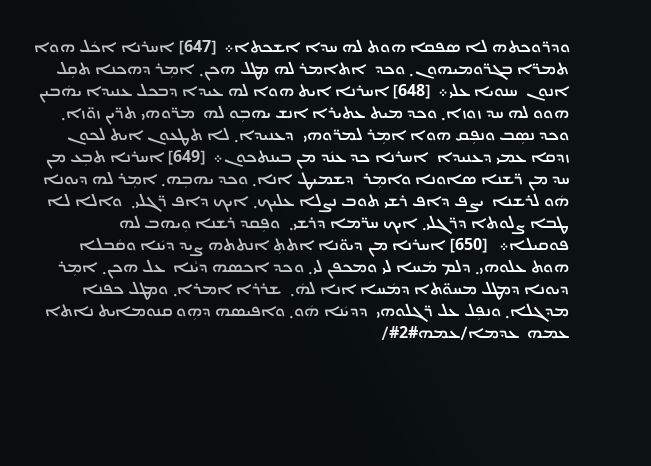ܘܕܪ̈ܘܟܬܗ ܠܐ ܣܦܩܐ ܗܘܬ ܠܗ ܚܕܐ ܐܫܟܬܐ܀  ‍[647] ܐܚܪܢܐ ܐܟܿܠ ܗܘܐ ܬܡܪ̈ܐ ܒܓܪ̈ܘܡܝܗܘܢ܂ ܘܟܕ  ܐܬܐܡܪ ܠܗ ܡܛܠ ܗܟܢ܂ ܐܡܼܪ ܕܗܟܢܐ ܬܩܼܠ ܐܢܘܢ  ܚܢܘܝܐ ܥܠܝ܀  ‍[648] ܐܚܪܢܐ ܐܝܬ ܗܘܐ ܠܗ ܥܝܕܐ ܕܒܟܠ ܥܢܝܕܐ ܝܗܿܒܝܢ  ܗܘܘ ܠܗ ܚܕ ܙܘܙܐ܂ ܘܟܕ ܡܝܬ ܥܬܝܪܐ ܐܢܫ ܝܗܒܼܘ ܠܗ  ܡܪ̈ܘܗܝ ܬܪ̈ܝܢ ܙܘ̈ܙܐ܂ ܘܟܕ ܢܣܼܒ ܘܢܦܼܩ ܗܘܐ ܐܡܼܪ ܠܡܪ̈ܘܗܝ  ܕܥܢܝܕܐ܂ ܠܐ ܬܛܥܘܢ ܐܝܬ ܠܟܘܢ ܙܕܩܐ ܥܡܝ ܕܥܢܝܕܐ  ܐܚܪܢܐ ܟܕ ܥܢܿܕ ܡܢ ܒܝܢܬܟܘܢ܀  ‍[649] ܐܚܪܢܐ ܬܒܼܥ ܡܢ ܚܕ ܡܢ ܪ̈ܫܢܐ ܣܐܘܢܐ ܘܐܡܼܪ  ܕܫܡܝܛ ܐܢܐ܂ ܘܟܕ ܝܗܒܼܗ܂ ܐܡܼܪ ܠܗ ܕܝܘܢܐ ܗܿܘ ܠܪܫܢܐ  ܝܨܦ ܕܐܦ ܪܫܝ ܬܘܒ ܢܨܠܐ ܥܠܝܟ܂ ܐܝܟ ܕܐܦ ܪ̈ܓܠܝ܂  ܘܐܠܐ ܠܐ ܛܒܐ ܨܠܘܬܐ ܕܪ̈ܓܠܝ܂ ܐܝܟ ܚܪ̈ܡܐ ܕܪܫܝ܂  ܘܦܼܩܕ ܪܫܢܐ ܘܼܝܗܒ ܠܗ ܦܘܩܝܠܐ܀   ‍[650] ܐܚܪܢܐ ܡܢ ܕܝܘ̈ܢܐ ܐܬܬܼ ܐܢܬܬܗ ܨܝܕ ܕܝܿܢܐ ܘܩܿܒܠܐ  ܗܘܬ ܥܠܘܗܝ܂ ܕܠܡ ܡܿܚܐ ܠܝ ܘܡܟܦܢ ܠܝ܂ ܘܟܕ ܐܟܣܗ ܕܝܵܢܐ  ܥܠ ܗܟܢ܂ ܐܡܼܪ ܕܝܘܢܐ ܕܡܛܠ ܡܚܘ̈ܬܐ ܕܡܿܚܐ ܐܢܐ ܠܗܿ܂  ܫܪܪܐ ܐܡܪܐ܂ ܘܡܛܠ ܟܦܢܐ ܡܕܓܠܐ܂ ܘܢܦܼܠ ܥܠ ܪ̈ܓܠܘܗܝ  ܕܕܝܿܢܐ ܗܿܘ܂ ܘܐܦܝܣܗ ܕܗܼܘ ܩܢܘܡܐܝܬ ܢܐܬܐ ܥܡܗ  ܥܕܡܐ/ܥܡܗ#2#/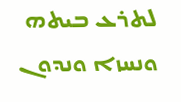ܠܬܪܥ ܒܝܬܗ ܘܢܚܙܐ ܘܢܕܘܢ